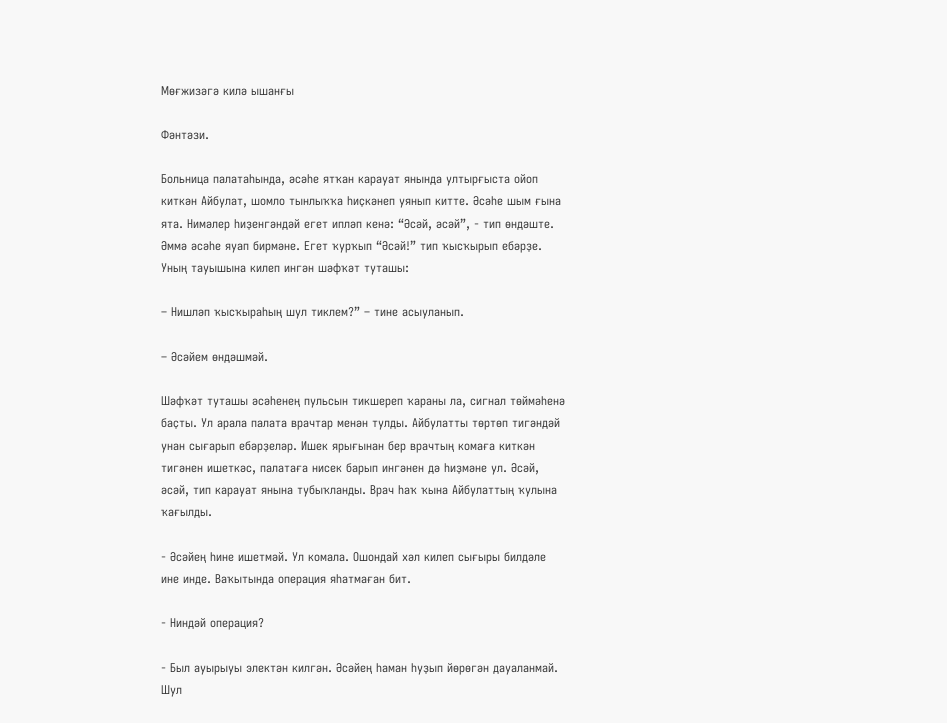Мөғжизәгә килә ышанғы

Фәнтәзи.

Больница палатаһында, әсәһе ятҡан карауат янында ултырғыста ойоп киткән Айбулат, шомло тынлыҡҡа һиҫкәнеп уянып китте. Әсәһе шым ғына ята. Нимәлер һиҙенгәндәй егет ипләп кенә: “Әсәй, әсәй”, - тип өндәште. Әммә әсәһе яуап бирмәне. Егет ҡурҡып “Әсәй!” тип ҡысҡырып ебәрҙе. Уның тауышына килеп ингән шәфҡәт туташы:

– Нишләп ҡысҡыраһың шул тиклем?” – тине асыуланып.

– Әсәйем өндәшмәй.

Шәфҡәт туташы әсәһенең пульсын тикшереп ҡараны ла, сигнал төймәһенә баҫты. Ул арала палата врачтар менән тулды. Айбулатты төртөп тигәндәй унан сығарып ебәрҙеләр. Ишек ярығынан бер врачтың комаға киткән тигәнен ишеткәс, палатаға нисек барып ингәнен дә һиҙмәне ул. Әсәй, әсәй, тип карауат янына тубыҡланды. Врач һаҡ ҡына Айбулаттың ҡулына ҡағылды.

- Әсәйең һине ишетмәй. Ул комала. Ошондай хәл килеп сығыры билдәле ине инде. Ваҡытында операция яһатмаған бит.

- Ниндәй операция?

- Был ауырыуы электән килгән. Әсәйең һаман һуҙып йөрөгән дауаланмай. Шул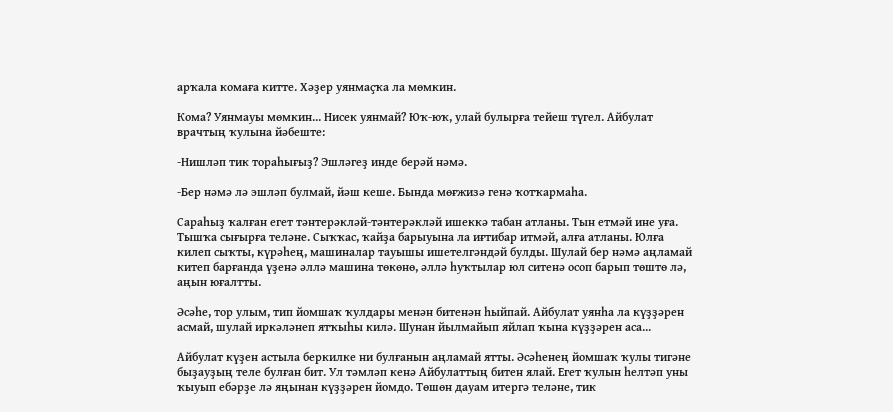арҡала комаға китте. Хәҙер уянмаҫҡа ла мөмкин.

Кома? Уянмауы мөмкин... Нисек уянмай? Юҡ-юҡ, улай булырға тейеш түгел. Айбулат врачтың ҡулына йәбеште:

-Нишләп тик тораһығыҙ? Эшләгеҙ инде берәй нәмә.

-Бер нәмә лә эшләп булмай, йәш кеше. Бында мөғжизә генә ҡотҡармаһа.

Сараһыҙ ҡалған егет тәнтерәкләй-тәнтерәкләй ишеккә табан атланы. Тын етмәй ине уға. Тышҡа сығырға теләне. Сыҡҡас, ҡайҙа барыуына ла иғтибар итмәй, алға атланы. Юлға килеп сыҡты, күрәһең, машиналар тауышы ишетелгәндәй булды. Шулай бер нәмә аңламай китеп барғанда үҙенә әллә машина төкөнө, әллә һуҡтылар юл ситенә осоп барып төштө лә, аңын юғалтты.

Әсәһе, тор улым, тип йомшаҡ ҡулдары менән битенән һыйпай. Айбулат уянһа ла күҙҙәрен асмай, шулай иркәләнеп ятҡыһы килә. Шунан йылмайып яйлап ҡына күҙҙәрен аса...

Айбулат күҙен астыла беркилке ни булғанын аңламай ятты. Әсәһенең йомшаҡ ҡулы тигәне быҙауҙың теле булған бит. Ул тәмләп кенә Айбулаттың битен ялай. Егет ҡулын һелтәп уны ҡыуып ебәрҙе лә яңынан күҙҙәрен йомдо. Төшөн дауам итергә теләне, тик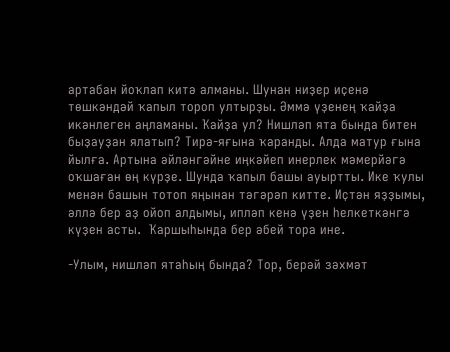артабан йоҡлап китә алманы. Шунан ниҙер иҫенә төшкәндәй ҡапыл тороп ултырҙы. Әммә үҙенең ҡайҙа икәнлеген аңламаны. Ҡайҙа ул? Нишләп ята бында битен быҙауҙан ялатып? Тирә-яғына ҡаранды. Алда матур ғына йылға. Артына әйләнгәйне иңкәйеп инерлек мәмерйәгә оҡшаған өң күрҙе. Шунда ҡапыл башы ауыртты. Ике ҡулы менән башын тотоп яңынан тәгәрәп китте. Иҫтән яҙҙымы, әллә бер аҙ ойоп алдымы, ипләп кенә үҙен һелкеткәнгә күҙен асты.  Ҡаршыһында бер әбей тора ине.

-Улым, нишләп ятаһың бында? Тор, берәй зәхмәт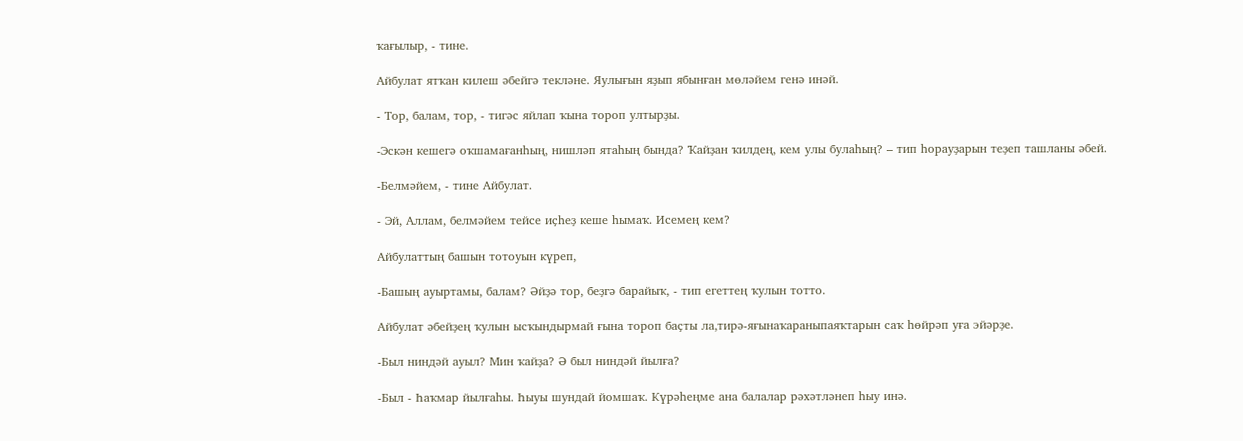ҡағылыр, - тине.

Айбулат ятҡан килеш әбейгә текләне. Яулығын яҙып ябынған мөләйем генә инәй.

- Тор, балам, тор, - тигәс яйлап ҡына тороп ултырҙы.

-Эскән кешегә оҡшамағанһың, нишләп ятаһың бында? Ҡайҙан ҡилдең, кем улы булаһың? – тип һорауҙарын теҙеп ташланы әбей.

-Белмәйем, - тине Айбулат.

- Эй, Аллам, белмәйем тейсе иҫһеҙ кеше һымаҡ. Исемең кем?

Айбулаттың башын тотоуын күреп,

-Башың ауыртамы, балам? Әйҙә тор, беҙгә барайыҡ, - тип егеттең ҡулын тотто.

Айбулат әбейҙең ҡулын ысҡындырмай ғына тороп баҫты ла,тирә-яғынаҡараныпаяҡтарын саҡ һөйрәп уға эйәрҙе.

-Был ниндәй ауыл? Мин ҡайҙа? Ә был ниндәй йылға?

-Был - Һаҡмар йылғаһы. Һыуы шундай йомшаҡ. Күрәһеңме ана балалар рәхәтләнеп һыу инә.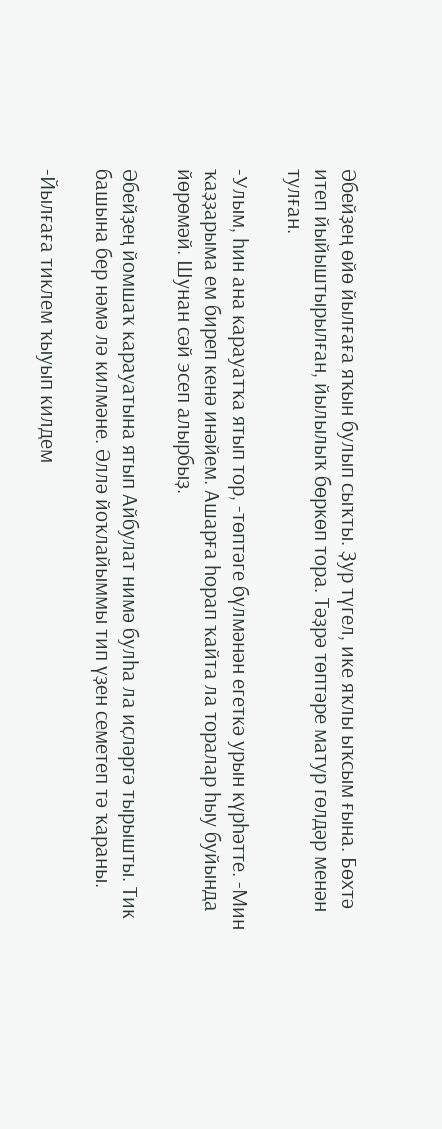Әбейҙең өйө йылғаға яҡын булып сыҡты. Ҙур түгел, ике яҡлы ыҡсым ғына. Бөхтә итеп йыйыштырылған, йылылыҡ бөркөп тора. Тәҙрә төптәре матур гөлдәр менән тулған.

-Улым, һин ана карауатҡа ятып тор, -төптәге бүлмәнән егеткә урын күрһәтте. -Мин ҡаҙҙарыма ем биреп кенә инәйем. Ашарға һорап ҡайта ла торалар һыу буйында йөрөмәй. Шунан сәй эсеп алырбыҙ.

Әбейҙең йомшаҡ карауатына ятып Айбулат нимә булһа ла иҫләргә тырышты. Тик башына бер нәмә лә килмәне. Әллә йоҡлайыммы тип үҙен семетеп тә ҡараны.

-Йылғаға тиклем ҡыуып килдем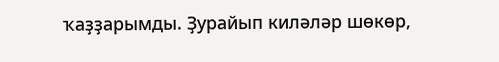ҡаҙҙарымды. Ҙурайып киләләр шөкөр,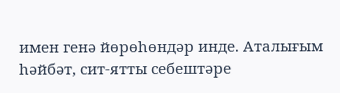имен генә йөрөһөндәр инде. Аталығым һәйбәт, сит-ятты себештәре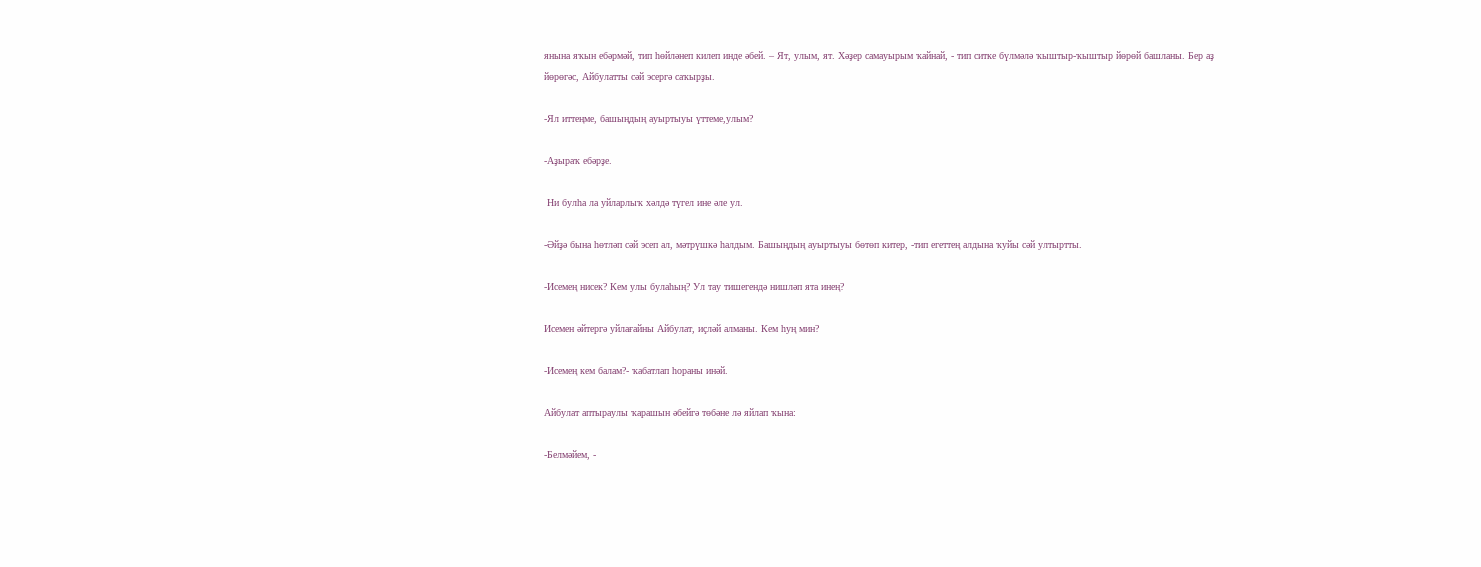янына яҡын ебәрмәй, тип һөйләнеп килеп инде әбей. – Ят, улым, ят. Хәҙер самауырым ҡайнай, - тип ситке бүлмәлә ҡыштыр-ҡыштыр йөрөй башланы. Бер аҙ йөрөгәс, Айбулатты сәй эсергә саҡырҙы.

-Ял иттеңме, башыңдың ауыртыуы үттеме,улым?

-Аҙыраҡ ебәрҙе.

 Ни булһа ла уйларлыҡ хәлдә түгел ине әле ул.

-Әйҙә бына һөтләп сәй эсеп ал, мәтрүшкә һалдым. Башыңдың ауыртыуы бөтөп китер, -тип егеттең алдына ҡуйы сәй ултыртты.

-Исемең нисек? Кем улы булаһың? Ул тау тишегендә нишләп ята инең?

Исемен әйтергә уйлағайны Айбулат, иҫләй алманы. Кем һуң мин?

-Исемең кем балам?- ҡабатлап һораны инәй.

Айбулат аптыраулы ҡарашын әбейгә төбәне лә яйлап ҡына:

-Белмәйем, -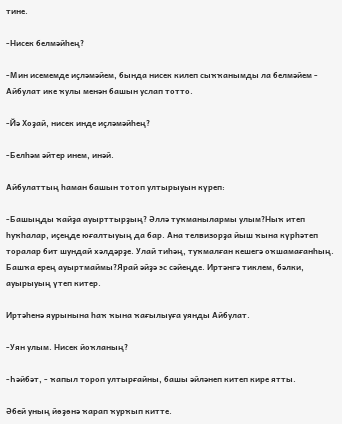тине.

-Нисек белмәйһең?

-Мин исемемде иҫләмәйем, бында нисек килеп сыҡҡанымды ла белмәйем - Айбулат ике ҡулы менән башын услап тотто.

-Йә Хоҙай, нисек инде иҫләмәйһең?

-Белһәм әйтер инем, инәй.

Айбулаттың һаман башын тотоп ултырыуын күреп:

-Башыңды ҡайҙа ауырттырҙың? Әллә туҡманылармы улым?Ныҡ итеп һуҡһалар, иҫеңде юғалтыуың да бар. Ана телвизорҙа йыш ҡына күрһәтеп торалар бит шундай хәлдәрҙе. Улай тиһәң, туҡмалған кешегә оҡшамағанһың. Башҡа ерең ауыртмаймы?Ярай әйҙә эс сәйеңде. Иртәнгә тиклем, бәлки, ауырыуың үтеп китер.

Иртәһенә яурынына һаҡ ҡына ҡағылыуға уянды Айбулат.

-Уян улым. Нисек йоҡланың?

-Һәйбәт, - ҡапыл тороп ултырғайны, башы әйләнеп китеп кире ятты.

Әбей уның йөҙөнә ҡарап ҡурҡып китте.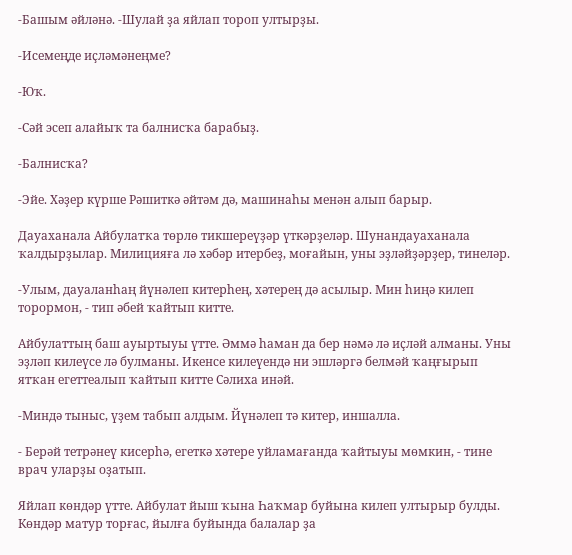-Башым әйләнә. -Шулай ҙа яйлап тороп ултырҙы.

-Исемеңде иҫләмәнеңме?

-Юҡ.

-Сәй эсеп алайыҡ та балнисҡа барабыҙ.

-Балнисҡа?

-Эйе. Хәҙер күрше Рәшиткә әйтәм дә, машинаһы менән алып барыр.

Дауаханала Айбулатҡа төрлө тикшереүҙәр үткәрҙеләр. Шунандауаханала ҡалдырҙылар. Милицияға лә хәбәр итербеҙ, моғайын, уны эҙләйҙәрҙер, тинеләр.

-Улым, дауаланһаң йүнәлеп китерһең, хәтерең дә асылыр. Мин һиңә килеп торормон, - тип әбей ҡайтып китте.

Айбулаттың баш ауыртыуы үтте. Әммә һаман да бер нәмә лә иҫләй алманы. Уны эҙләп килеүсе лә булманы. Икенсе килеүендә ни эшләргә белмәй ҡаңғырып ятҡан егеттеалып ҡайтып китте Сәлиха инәй.

-Миндә тыныс, үҙем табып алдым. Йүнәлеп тә китер, иншалла.

- Берәй тетрәнеү кисерһә, егеткә хәтере уйламағанда ҡайтыуы мөмкин, - тине врач уларҙы оҙатып.

Яйлап көндәр үтте. Айбулат йыш ҡына Һаҡмар буйына килеп ултырыр булды. Көндәр матур торғас, йылға буйында балалар ҙа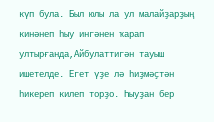күп була. Был юлы ла ул малайҙарҙың кинәнеп һыу ингәнен ҡарап ултырғанда,Айбулаттигән тауыш ишетелде. Егет үҙе лә һиҙмәҫтән һикереп килеп торҙо. Һыуҙан бер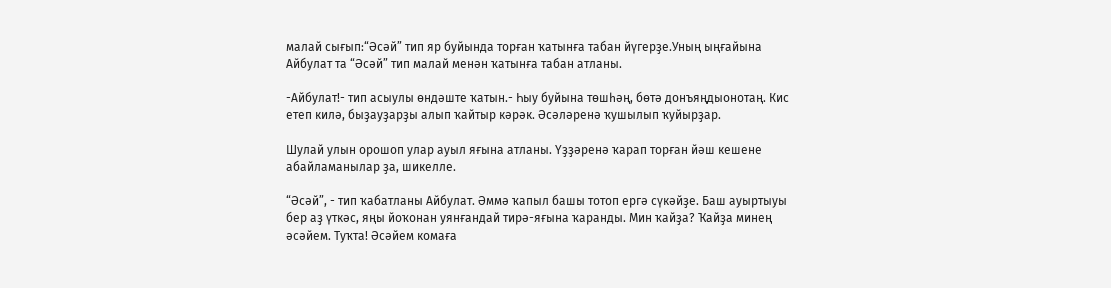малай сығып:“Әсәй” тип яр буйында торған ҡатынға табан йүгерҙе.Уның ыңғайына Айбулат та “Әсәй” тип малай менән ҡатынға табан атланы.

-Айбулат!- тип асыулы өндәште ҡатын.- Һыу буйына төшһәң, бөтә донъяңдыонотаң. Кис етеп килә, быҙауҙарҙы алып ҡайтыр кәрәк. Әсәләренә ҡушылып ҡуйырҙар.

Шулай улын орошоп улар ауыл яғына атланы. Үҙҙәренә ҡарап торған йәш кешене абайламанылар ҙа, шикелле.

“Әсәй”, - тип ҡабатланы Айбулат. Әммә ҡапыл башы тотоп ергә сүкәйҙе. Баш ауыртыуы бер аҙ үткәс, яңы йоҡонан уянғандай тирә-яғына ҡаранды. Мин ҡайҙа? Ҡайҙа минең әсәйем. Туҡта! Әсәйем комаға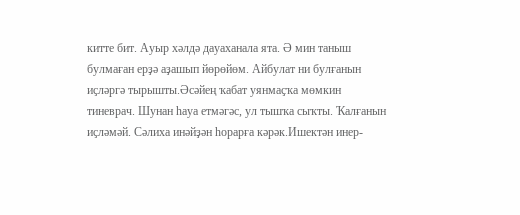китте бит. Ауыр хәлдә дауаханала ята. Ә мин таныш булмаған ерҙә аҙашып йөрөйөм. Айбулат ни булғанын иҫләргә тырышты.Әсәйең ҡабат уянмаҫҡа мөмкин тиневрач. Шунан һауа етмәгәс, ул тышҡа сыҡты. Ҡалғанын иҫләмәй. Сәлиха инәйҙән һорарға кәрәк.Ишектән инер-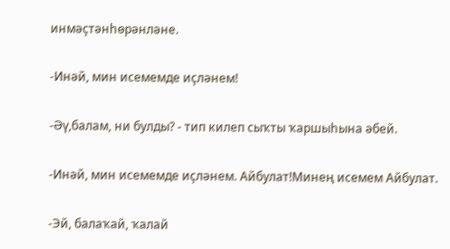инмәҫтәнһөрәнләне.

-Инәй, мин исемемде иҫләнем!

-Әү,балам, ни булды? - тип килеп сыҡты ҡаршыһына әбей.

-Инәй, мин исемемде иҫләнем. Айбулат!Минең исемем Айбулат.

-Эй, балаҡай, ҡалай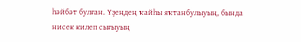һәйбәт булған. Үҙеңдең ҡайһы яҡтанбулыуың, бында нисек килеп сығыуың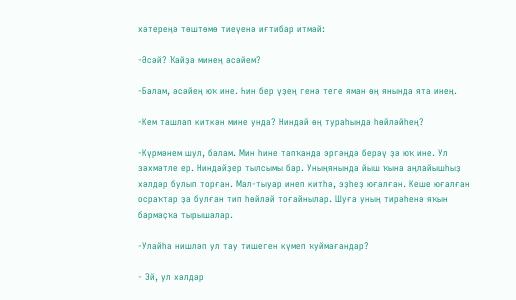хәтереңә төштөмө тиеүенә иғтибар итмәй:

-Әсәй? Ҡайҙа минең әсәйем?

-Балам, әсәйең юҡ ине. Һин бер үҙең генә теге яман өң янында ята инең.

-Кем ташлап киткән мине унда? Ниндәй өң тураһында һөйләйһең?

-Күрмәнем шул, балам. Мин һине тапҡанда эргәңдә берәү ҙә юҡ ине. Ул зәхмәтле ер. Ниндәйҙер тылсымы бар. Уныңянында йыш ҡына аңлайышһыҙ хәлдәр булып торған. Мал-тыуар инеп китһә, эҙһеҙ юғалған. Кеше юғалған осраҡтар ҙа булған тип һөйләй тоғайнылар. Шуға уның тирәһенә яҡын бармаҫҡа тырышалар.

-Улайһа нишләп ул тау тишеген күмеп ҡуймағандар?

- Эй, ул хәлдәр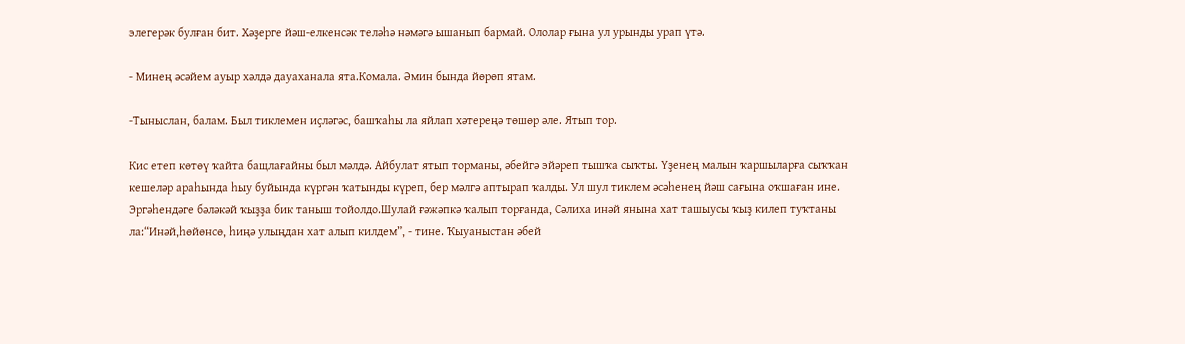элегерәк булған бит. Хәҙерге йәш-елкенсәк теләһә нәмәгә ышанып бармай. Ололар ғына ул урынды урап үтә.

- Минең әсәйем ауыр хәлдә дауаханала ята.Комала. Әмин бында йөрөп ятам.

-Тыныслан, балам. Был тиклемен иҫләгәс, башҡаһы ла яйлап хәтереңә төшөр әле. Ятып тор.

Кис етеп көтөү ҡайта бащлағайны был мәлдә. Айбулат ятып торманы, әбейгә эйәреп тышҡа сыҡты. Үҙенең малын ҡаршыларға сыҡҡан кешеләр араһында һыу буйында күргән ҡатынды күреп, бер мәлгә аптырап ҡалды. Ул шул тиклем әсәһенең йәш сағына оҡшаған ине. Эргәһендәге бәләкәй ҡыҙҙа бик таныш тойолдо.Шулай ғәжәпкә ҡалып торғанда, Сәлиха инәй янына хат ташыусы ҡыҙ килеп туҡтаны ла:“Инәй,һөйөнсө, һиңә улыңдан хат алып килдем”, - тине. Ҡыуаныстан әбей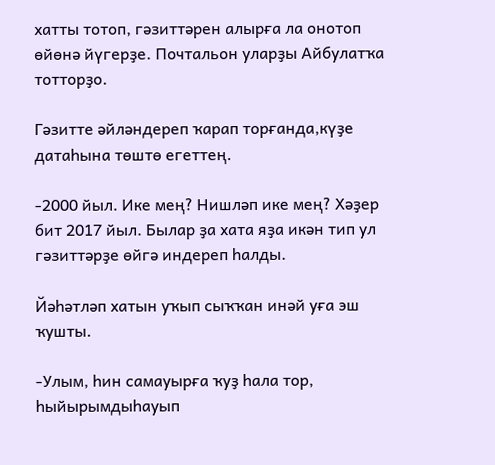хатты тотоп, гәзиттәрен алырға ла онотоп өйөнә йүгерҙе. Почтальон уларҙы Айбулатҡа тотторҙо.

Гәзитте әйләндереп ҡарап торғанда,күҙе датаһына төштө егеттең.

-2000 йыл. Ике мең? Нишләп ике мең? Хәҙер бит 2017 йыл. Былар ҙа хата яҙа икән тип ул гәзиттәрҙе өйгә индереп һалды.

Йәһәтләп хатын уҡып сыҡҡан инәй уға эш ҡушты.

-Улым, һин самауырға ҡуҙ һала тор, һыйырымдыһауып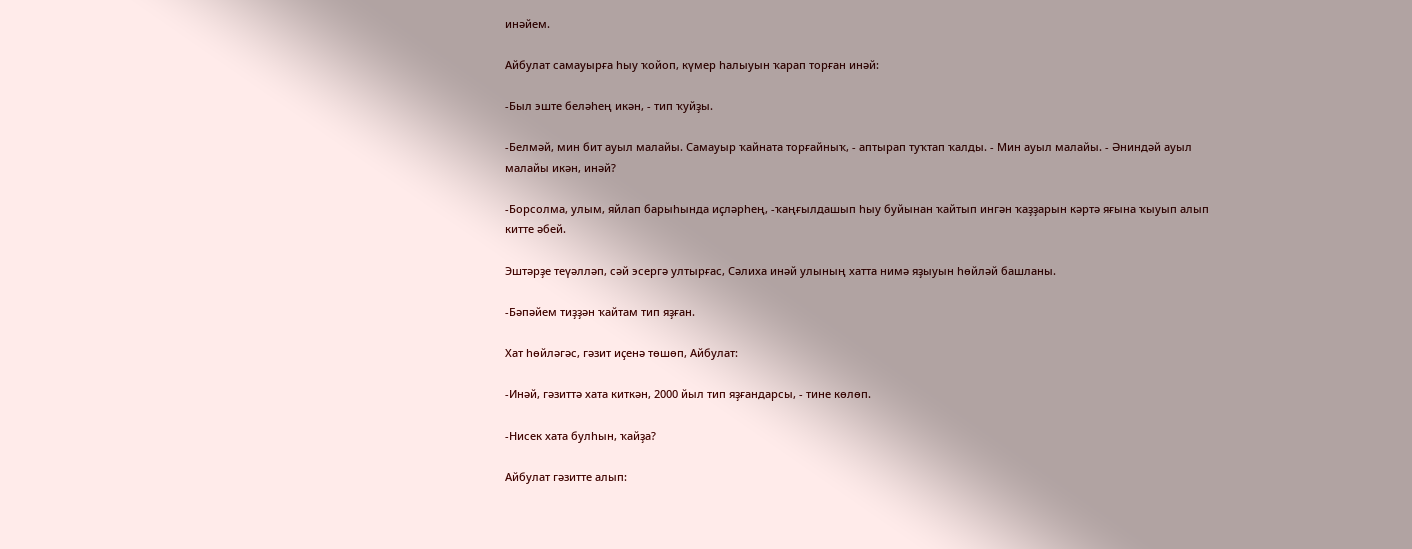инәйем.

Айбулат самауырға һыу ҡойоп, күмер һалыуын ҡарап торған инәй:

-Был эште беләһең икән, - тип ҡуйҙы.

-Белмәй, мин бит ауыл малайы. Самауыр ҡайната торғайныҡ, - аптырап туҡтап ҡалды. - Мин ауыл малайы. - Әниндәй ауыл малайы икән, инәй?

-Борсолма, улым, яйлап барыһында иҫләрһең, -ҡаңғылдашып һыу буйынан ҡайтып ингән ҡаҙҙарын кәртә яғына ҡыуып алып китте әбей.

Эштәрҙе теүәлләп, сәй эсергә ултырғас, Сәлиха инәй улының хатта нимә яҙыуын һөйләй башланы.

-Бәпәйем тиҙҙән ҡайтам тип яҙған.

Хат һөйләгәс, гәзит иҫенә төшөп, Айбулат:

-Инәй, гәзиттә хата киткән, 2000 йыл тип яҙғандарсы, - тине көлөп.

-Нисек хата булһын, ҡайҙа?

Айбулат гәзитте алып: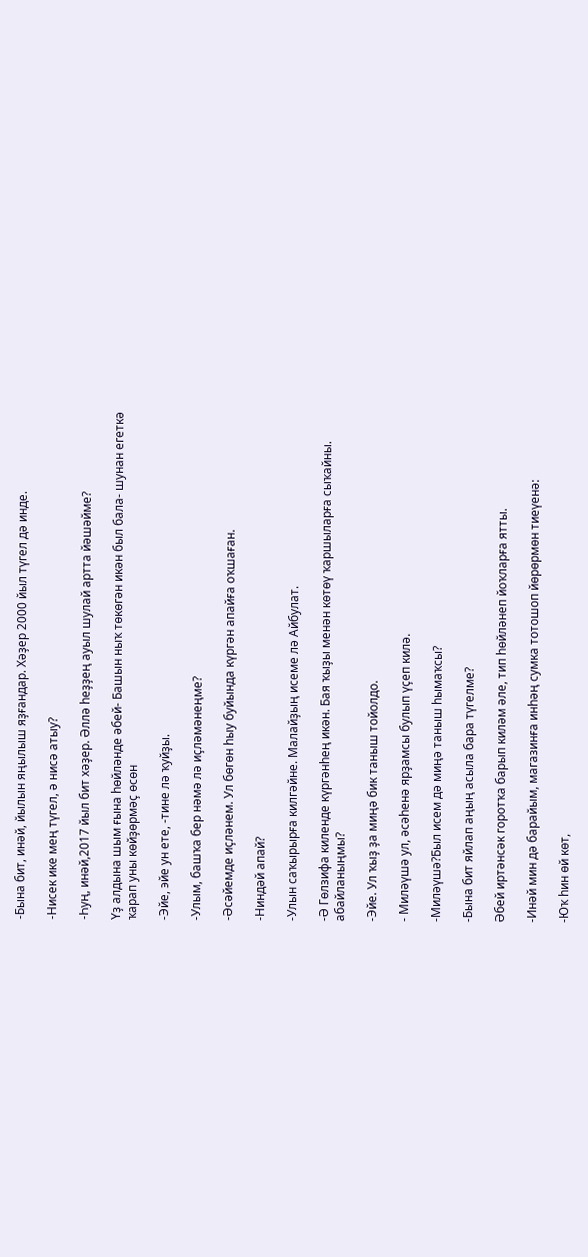-Бына бит, инәй, йылын яңылыш яҙғандар. Хәҙер 2000 йыл түгел дә инде.

-Нисек ике мең түгел, ә нисә атыу?

-Һуң, инәй,2017 йыл бит хәҙер. Әллә һеҙҙең ауыл шулай артта йәшәйме?

Үҙ алдына шым ғына һөйләнде әбей- Башын ныҡ төкөгән икән был бала- шунан егеткә ҡарап уны көйҙөрмәҫ өсөн

-Эйе, эйе ун ете, -тине лә ҡуйҙы.

-Улым, башҡа бер нәмә лә иҫләмәнеңме?

-Әсәйемде иҫләнем. Ул бөгөн һыу буйында күргән апайға оҡшаған.

-Ниндәй апай?

-Улын саҡырырға килгәйне. Малайҙың исеме лә Айбулат.

-Ә Гөлзифа киленде күргәнһең икән. Бая ҡыҙы менән көтөү ҡаршыларға сыҡайны. абайланыңмы?

-Эйе. Ул ҡыҙ ҙа миңә бик таныш тойолдо.

- Миләүшә ул, әсәһенә ярҙамсы булып үҫеп килә.

-Миләүшә?Был исем дә миңә таныш һымаҡсы?

-Бына бит яйлап аңың асыла бара түгелме?

Әбей иртәнсәк горотҡа барып киләм әле, тип һөйләнеп йоҡларға ятты.

-Инәй мин дә барайым, магазинға инһәң сумка тотошоп йөрөрмөн тиеүенә:

-Юҡ һин өй көт,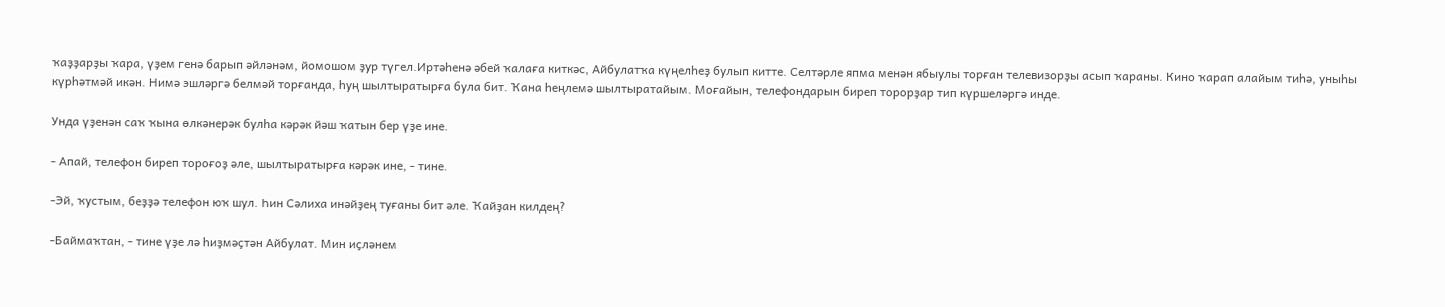ҡаҙҙарҙы ҡара, үҙем генә барып әйләнәм, йомошом ҙур түгел.Иртәһенә әбей ҡалаға киткәс, Айбулатҡа күңелһеҙ булып китте. Селтәрле япма менән ябыулы торған телевизорҙы асып ҡараны. Кино ҡарап алайым тиһә, уныһы күрһәтмәй икән. Нимә эшләргә белмәй торғанда, һуң шылтыратырға була бит. Ҡана һеңлемә шылтыратайым. Моғайын, телефондарын биреп торорҙар тип күршеләргә инде.

Унда үҙенән саҡ ҡына өлкәнерәк булһа кәрәк йәш ҡатын бер үҙе ине.

- Апай, телефон биреп тороғоҙ әле, шылтыратырға кәрәк ине, - тине.

-Эй, ҡустым, беҙҙә телефон юҡ шул. Һин Сәлиха инәйҙең туғаны бит әле. Ҡайҙан килдең?

-Баймаҡтан, - тине үҙе лә һиҙмәҫтән Айбулат. Мин иҫләнем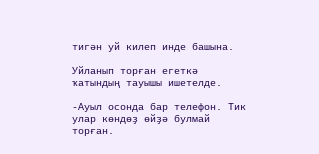тигән уй килеп инде башына.

Уйланып торған егеткә ҡатындың тауышы ишетелде.

-Ауыл осонда бар телефон. Тик улар көндөҙ өйҙә булмай торған.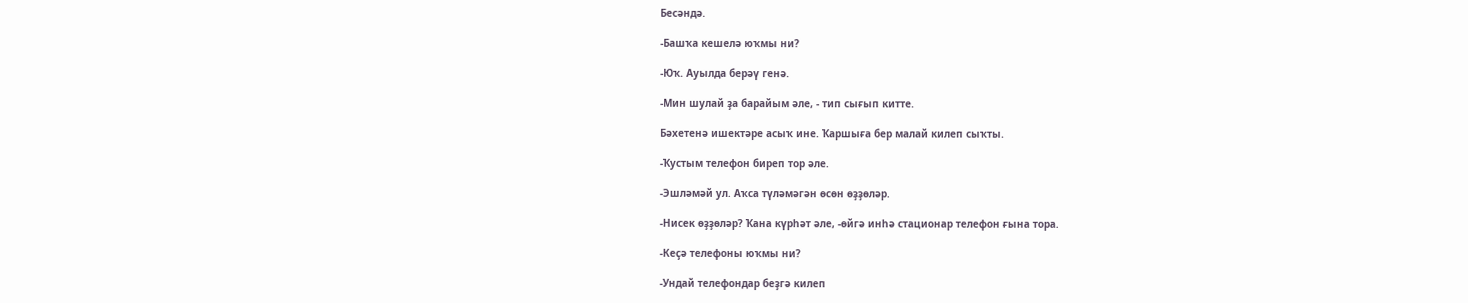Бесәндә.

-Башҡа кешелә юҡмы ни?

-Юҡ. Ауылда берәү генә.

-Мин шулай ҙа барайым әле, - тип сығып китте.

Бәхетенә ишектәре асыҡ ине. Ҡаршыға бер малай килеп сыҡты.

-Ҡустым телефон биреп тор әле.

-Эшләмәй ул. Аҡса түләмәгән өсөн өҙҙөләр.

-Нисек өҙҙөләр? Ҡана күрһәт әле, -өйгә инһә стационар телефон ғына тора.

-Кеҫә телефоны юҡмы ни?

-Ундай телефондар беҙгә килеп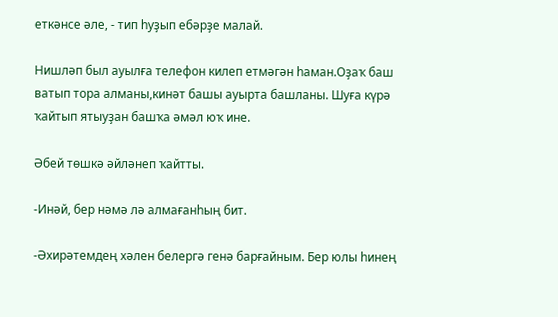еткәнсе әле, - тип һуҙып ебәрҙе малай.

Нишләп был ауылға телефон килеп етмәгән һаман.Оҙаҡ баш ватып тора алманы,кинәт башы ауырта башланы. Шуға күрә ҡайтып ятыуҙан башҡа әмәл юҡ ине.

Әбей төшкә әйләнеп ҡайтты.

-Инәй, бер нәмә лә алмағанһың бит.

-Әхирәтемдең хәлен белергә генә барғайным. Бер юлы һинең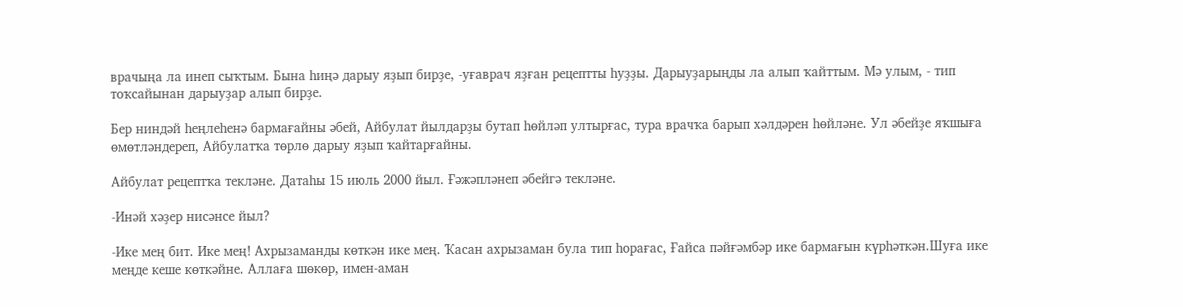врачыңа ла инеп сыҡтым. Бына һиңә дарыу яҙып бирҙе, -уғаврач яҙған рецептты һуҙҙы. Дарыуҙарыңды ла алып ҡайттым. Мә улым, - тип тоҡсайынан дарыуҙар алып бирҙе.

Бер ниндәй һеңлеһенә бармағайны әбей, Айбулат йылдарҙы бутап һөйләп ултырғас, тура врачҡа барып хәлдәрен һөйләне. Ул әбейҙе яҡшыға өмөтләндереп, Айбулатҡа төрлө дарыу яҙып ҡайтарғайны.

Айбулат рецептҡа текләне. Датаһы 15 июль 2000 йыл. Ғәжәпләнеп әбейгә текләне.

-Инәй хәҙер нисәнсе йыл?

-Ике мең бит. Ике мең! Ахрызаманды көткән ике мең. Ҡасан ахрызаман була тип һорағас, Ғайса пәйғәмбәр ике бармағын күрһәткән.Шуға ике меңде кеше көткәйне. Аллаға шөкөр, имен-аман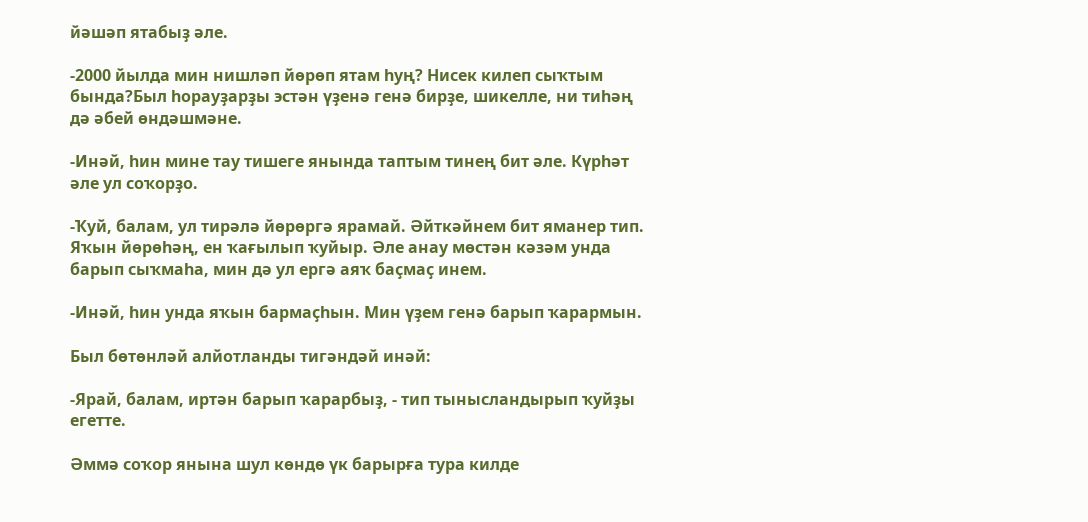йәшәп ятабыҙ әле.

-2000 йылда мин нишләп йөрөп ятам һуң? Нисек килеп сыҡтым бында?Был һорауҙарҙы эстән үҙенә генә бирҙе, шикелле, ни тиһәң дә әбей өндәшмәне.

-Инәй, һин мине тау тишеге янында таптым тинең бит әле. Күрһәт әле ул соҡорҙо.

-Ҡуй, балам, ул тирәлә йөрөргә ярамай. Әйткәйнем бит яманер тип. Яҡын йөрөһәң, ен ҡағылып ҡуйыр. Әле анау мөстән кәзәм унда барып сыҡмаһа, мин дә ул ергә аяҡ баҫмаҫ инем.

-Инәй, һин унда яҡын бармаҫһын. Мин үҙем генә барып ҡарармын.

Был бөтөнләй алйотланды тигәндәй инәй:

-Ярай, балам, иртән барып ҡарарбыҙ, - тип тынысландырып ҡуйҙы егетте.

Әммә соҡор янына шул көндө үк барырға тура килде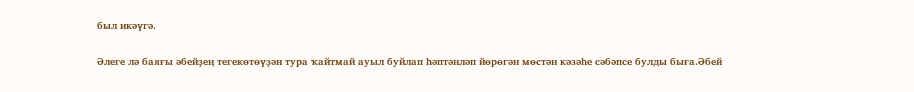был икәүгә.

Әлеге лә баяғы әбейҙең тегекөтөүҙән тура ҡайтмай ауыл буйлап һәптәнләп йөрөгән мөстән кәзәһе сәбәпсе булды быға.Әбей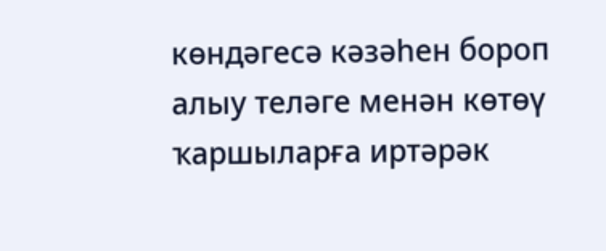көндәгесә кәзәһен бороп алыу теләге менән көтөү ҡаршыларға иртәрәк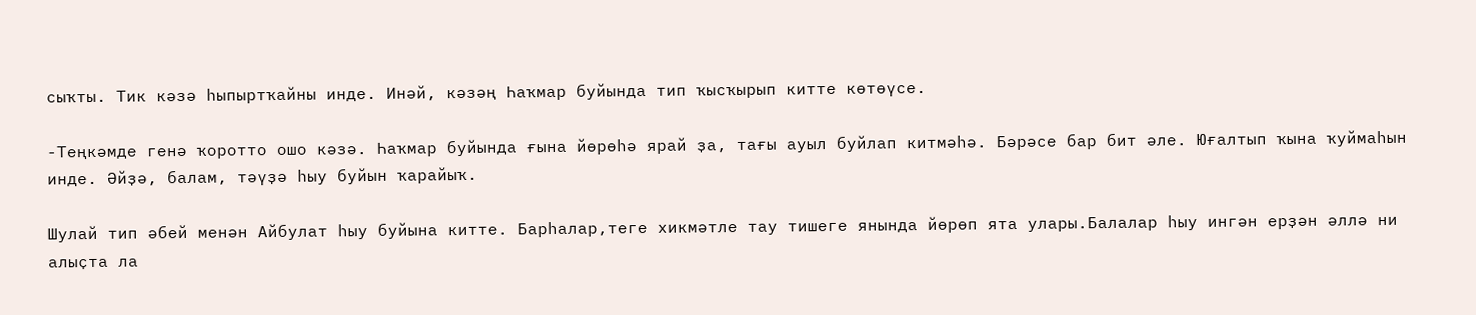сыҡты. Тик кәзә һыпыртҡайны инде. Инәй, кәзәң Һаҡмар буйында тип ҡысҡырып китте көтөүсе.

-Теңкәмде генә ҡоротто ошо кәзә. Һаҡмар буйында ғына йөрөһә ярай ҙа, тағы ауыл буйлап китмәһә. Бәрәсе бар бит әле. Юғалтып ҡына ҡуймаһын инде. Әйҙә, балам, тәүҙә һыу буйын ҡарайыҡ.

Шулай тип әбей менән Айбулат һыу буйына китте. Барһалар,теге хикмәтле тау тишеге янында йөрөп ята улары.Балалар һыу ингән ерҙән әллә ни алыҫта ла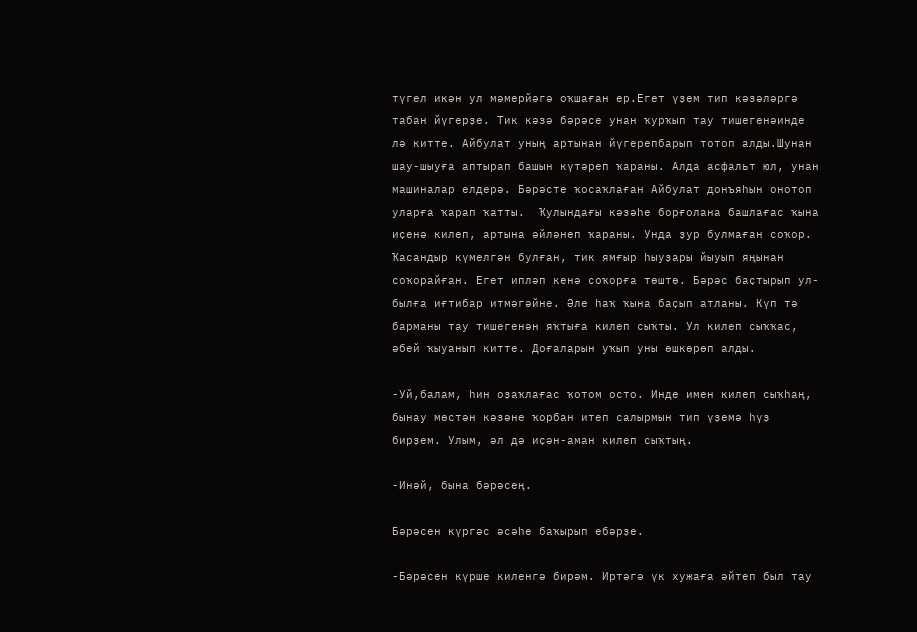түгел икән ул мәмерйәгә оҡшаған ер.Егет үҙем тип кәзәләргә табан йүгерҙе. Тик кәзә бәрәсе унан ҡурҡып тау тишегенәинде лә китте. Айбулат уның артынан йүгерепбарып тотоп алды.Шунан шау-шыуға аптырап башын күтәреп ҡараны. Алда асфальт юл, унан машиналар елдерә. Бәрәсте ҡосаҡлаған Айбулат донъяһын онотоп уларға ҡарап ҡатты.  Ҡулындағы кәзәһе борғолана башлағас ҡына иҫенә килеп, артына әйләнеп ҡараны. Унда ҙур булмаған соҡор. Ҡасандыр күмелгән булған, тик ямғыр һыуҙары йыуып яңынан соҡорайған. Егет ипләп кенә соҡорға төштө. Бәрәс баҫтырып ул-былға иғтибар итмәгәйне. Әле һаҡ ҡына баҫып атланы. Күп тә барманы тау тишегенән яҡтыға килеп сыҡты. Ул килеп сыҡҡас, әбей ҡыуанып китте. Доғаларын уҡып уны өшкөрөп алды.

-Уй,балам, һин оҙаҡлағас ҡотом осто. Инде имен килеп сыҡһаң, бынау мөстән кәзәне ҡорбан итеп салырмын тип үҙемә һүҙ бирҙем. Улым, әл дә иҫән-аман килеп сыҡтың.

-Инәй, бына бәрәсең.

Бәрәсен күргәс әсәһе баҡырып ебәрҙе.

-Бәрәсен күрше киленгә бирәм. Иртәгә үк хужаға әйтеп был тау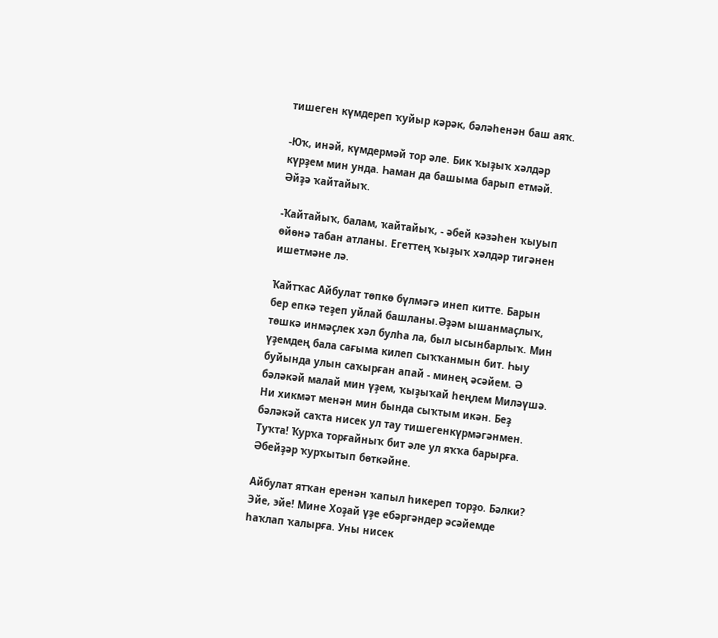тишеген күмдереп ҡуйыр кәрәк, бәләһенән баш аяҡ.

-Юҡ, инәй, күмдермәй тор әле. Бик ҡыҙыҡ хәлдәр күрҙем мин унда. Һаман да башыма барып етмәй. Әйҙә ҡайтайыҡ.

-Ҡайтайыҡ, балам, ҡайтайыҡ, - әбей кәзәһен ҡыуып өйөнә табан атланы. Егеттең ҡыҙыҡ хәлдәр тигәнен ишетмәне лә.

Ҡайтҡас Айбулат төпкө бүлмәгә инеп китте. Барын бер епкә теҙеп уйлай башланы.Әҙәм ышанмаҫлыҡ, төшкә инмәҫлек хәл булһа ла, был ысынбарлыҡ. Мин үҙемдең бала сағыма килеп сыҡҡанмын бит. Һыу буйында улын саҡырған апай - минең әсәйем. Ә бәләкәй малай мин үҙем, ҡыҙыҡай һеңлем Миләүшә. Ни хикмәт менән мин бында сыҡтым икән. Беҙ бәләкәй саҡта нисек ул тау тишегенкүрмәгәнмен. Туҡта! Ҡурҡа торғайныҡ бит әле ул яҡҡа барырға. Әбейҙәр ҡурҡытып бөткәйне.

Айбулат ятҡан еренән ҡапыл һикереп торҙо. Бәлки? Эйе, эйе! Мине Хоҙай үҙе ебәргәндер әсәйемде һаҡлап ҡалырға. Уны нисек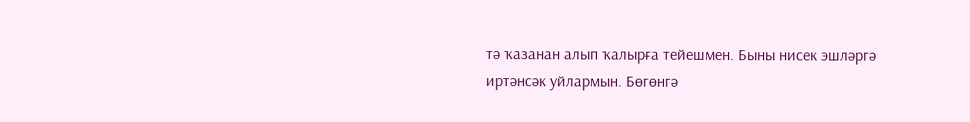тә ҡазанан алып ҡалырға тейешмен. Быны нисек эшләргә иртәнсәк уйлармын. Бөгөнгә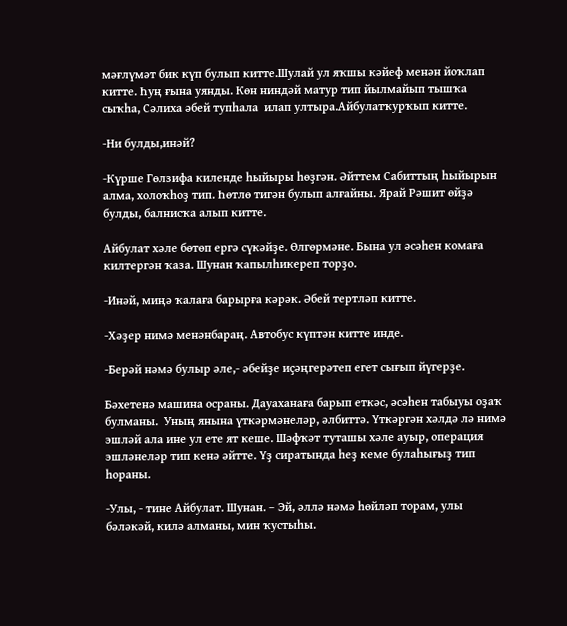мәғлүмәт бик күп булып китте.Шулай ул яҡшы кәйеф менән йоҡлап китте. Һуң ғына уянды. Көн ниндәй матур тип йылмайып тышҡа сыҡһа, Сәлиха әбей тупһала  илап ултыра.Айбулатҡурҡып китте.

-Ни булды,инәй?

-Күрше Гөлзифа киленде һыйыры һөҙгән. Әйттем Сабиттың һыйырын алма, холоҡһоҙ тип. Һөтлө тигән булып алғайны. Ярай Рәшит өйҙә булды, балнисҡа алып китте.

Айбулат хәле бөтөп ергә сүкәйҙе. Өлгөрмәне. Бына ул әсәһен комаға килтергән ҡаза. Шунан ҡапылһикереп торҙо.

-Инәй, миңә ҡалаға барырға кәрәк. Әбей тертләп китте.

-Хәҙер нимә менәнбараң. Автобус күптән китте инде.

-Берәй нәмә булыр әле,- әбейҙе иҫәңгерәтеп егет сығып йүгерҙе.

Бәхетенә машина осраны. Дауаханаға барып еткәс, әсәһен табыуы оҙаҡ булманы.  Уның янына үткәрмәнеләр, әлбиттә. Үткәргән хәлдә лә нимә эшләй ала ине ул ете ят кеше. Шәфҡәт туташы хәле ауыр, операция эшләнеләр тип кенә әйтте. Үҙ сиратында һеҙ кеме булаһығыҙ тип һораны.

-Улы, - тине Айбулат. Шунан. – Эй, әллә нәмә һөйләп торам, улы бәләкәй, килә алманы, мин ҡустыһы.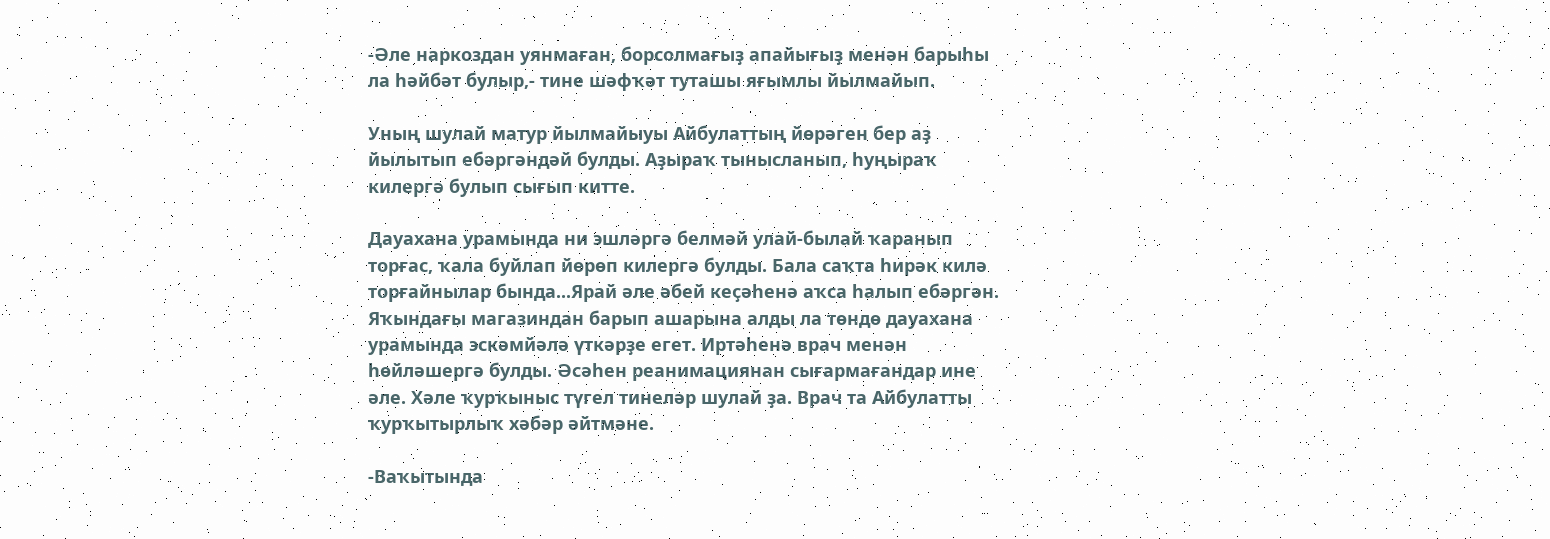-Әле наркоздан уянмаған, борсолмағыҙ апайығыҙ менән барыһы ла һәйбәт булыр,- тине шәфҡәт туташы яғымлы йылмайып.

Уның шулай матур йылмайыуы Айбулаттың йөрәген бер аҙ йылытып ебәргәндәй булды. Аҙыраҡ тынысланып, һуңыраҡ килергә булып сығып китте.

Дауахана урамында ни эшләргә белмәй улай-былай ҡаранып торғас, ҡала буйлап йөрөп килергә булды. Бала саҡта һирәк килә торғайнылар бында...Ярай әле әбей кеҫәһенә аҡса һалып ебәргән. Яҡындағы магазиндан барып ашарына алды ла төндө дауахана урамында эскәмйәлә үткәрҙе егет. Иртәһенә врач менән һөйләшергә булды. Әсәһен реанимациянан сығармағандар ине әле. Хәле ҡурҡыныс түгел тинеләр шулай ҙа. Врач та Айбулатты ҡурҡытырлыҡ хәбәр әйтмәне.

-Ваҡытында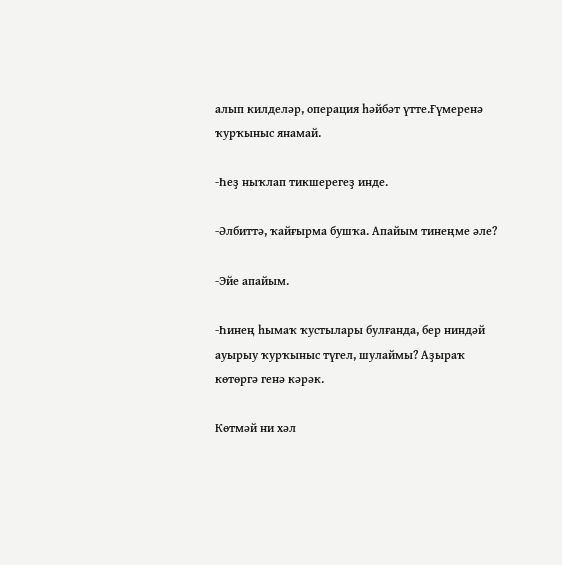алып килделәр, операция һәйбәт үтте.Ғүмеренә ҡурҡыныс янамай.

-Һеҙ ныҡлап тикшерегеҙ инде.

-Әлбиттә, ҡайғырма бушҡа. Апайым тинеңме әле?

-Эйе апайым.

-Һинең һымаҡ ҡустылары булғанда, бер ниндәй ауырыу ҡурҡыныс түгел, шулаймы? Аҙыраҡ көтөргә генә кәрәк.

Көтмәй ни хәл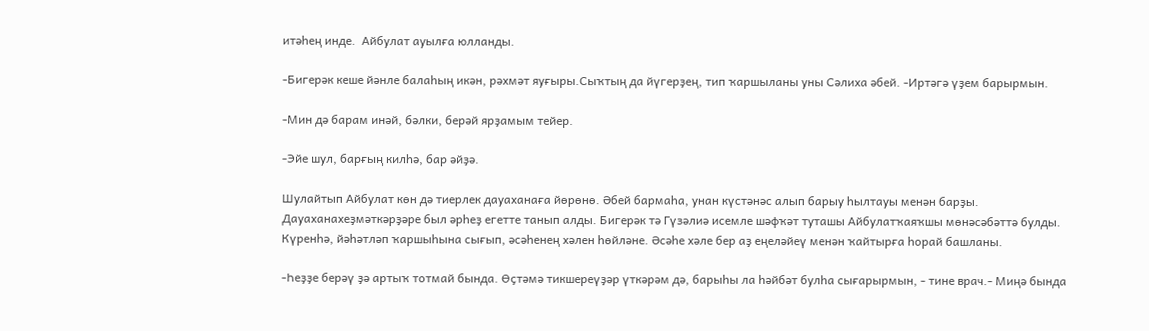итәһең инде.  Айбулат ауылға юлланды.

-Бигерәк кеше йәнле балаһың икән, рәхмәт яуғыры.Сыҡтың да йүгерҙең, тип ҡаршыланы уны Сәлиха әбей. -Иртәгә үҙем барырмын.

-Мин дә барам инәй, бәлки, берәй ярҙамым тейер.

-Эйе шул, барғың килһә, бар әйҙә.

Шулайтып Айбулат көн дә тиерлек дауаханаға йөрөнө. Әбей бармаһа, унан күстәнәс алып барыу һылтауы менән барҙы. Дауаханахеҙмәткәрҙәре был әрһеҙ егетте танып алды. Бигерәк тә Гүзәлиә исемле шәфҡәт туташы Айбулатҡаяҡшы мөнәсәбәттә булды. Күренһә, йәһәтләп ҡаршыһына сығып, әсәһенең хәлен һөйләне. Әсәһе хәле бер аҙ еңеләйеү менән ҡайтырға һорай башланы.

-Һеҙҙе берәү ҙә артыҡ тотмай бында. Өҫтәмә тикшереүҙәр үткәрәм дә, барыһы ла һәйбәт булһа сығарырмын, - тине врач.- Миңә бында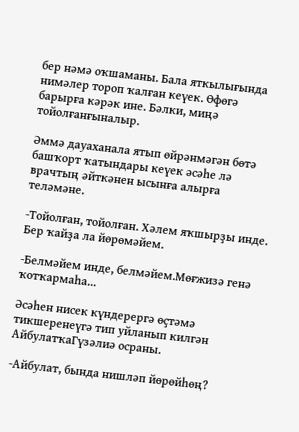бер нәмә оҡшаманы. Бала яткылығында нимәлер тороп ҡалған кеүек. Өфөгә барырға кәрәк ине. Бәлки, миңә тойолғанғыналыр.

Әммә дауаханала ятып өйрәнмәгән бөтә башҡорт ҡатындары кеүек әсәһе лә врачтың әйткәнен ысынға алырға теләмәне.

-Тойолған, тойолған. Хәлем яҡшырҙы инде. Бер ҡайҙа ла йөрөмәйем.

-Белмәйем инде, белмәйем.Мөғжизә генә ҡотҡармаһа...

Әсәһен нисек күндерергә өҫтәмә тикшеренеүгә тип уйланып килгән АйбулатҡаГүзәлиә осраны.

-Айбулат, бында нишләп йөрөйһөң?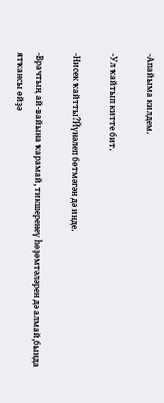-Апайыма килдем.

-Ул ҡайтып китте бит.

-Нисек ҡайтты?Йүнәлеп бөтмәгән дә инде.

-Врачтың ай-вайына ҡарамай, тикшеренеү һөҙөмтәләрен дә алмай,бында ятҡансы өйҙә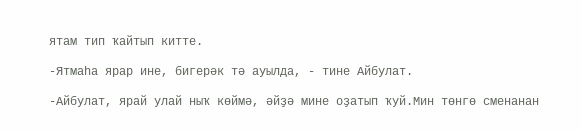ятам тип ҡайтып китте.

-Ятмаһа ярар ине, бигерәк тә ауылда, - тине Айбулат.

-Айбулат, ярай улай ныҡ көймә, әйҙә мине оҙатып ҡуй.Мин төнгө сменанан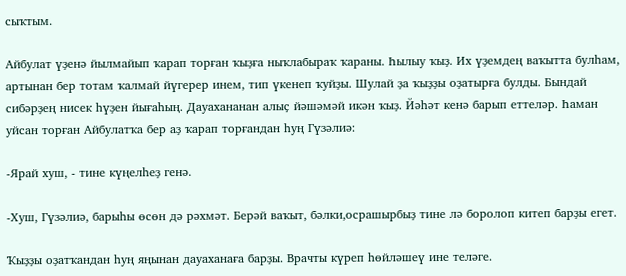сыҡтым.

Айбулат үҙенә йылмайып ҡарап торған ҡыҙға ныҡлабыраҡ ҡараны. Һылыу ҡыҙ. Их үҙемдең ваҡытта булһам, артынан бер тотам ҡалмай йүгерер инем, тип үкенеп ҡуйҙы. Шулай ҙа ҡыҙҙы оҙатырға булды. Бындай сибәрҙең нисек һүҙен йығаһың. Дауахананан алыҫ йәшәмәй икән ҡыҙ. Йәһәт кенә барып еттеләр. Һаман уйсан торған Айбулатҡа бер аҙ ҡарап торғандан һуң Гүзәлиә:

-Ярай хуш, - тине күңелһеҙ генә.

-Хуш, Гүзәлиә, барыһы өсөн дә рәхмәт. Берәй ваҡыт, бәлки,осрашырбыҙ тине лә боролоп китеп барҙы егет.

Ҡыҙҙы оҙатҡандан һуң яңынан дауаханаға барҙы. Врачты күреп һөйләшеү ине теләге.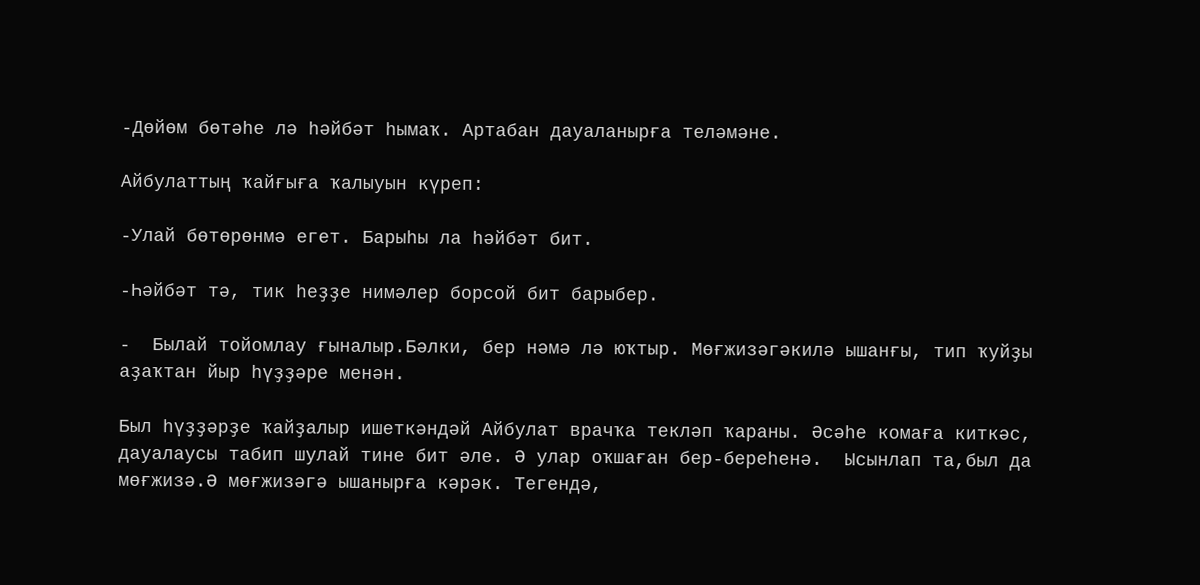-Дөйөм бөтәһе лә һәйбәт һымаҡ. Артабан дауаланырға теләмәне.

Айбулаттың ҡайғыға ҡалыуын күреп:

-Улай бөтөрөнмә егет. Барыһы ла һәйбәт бит.

-Һәйбәт тә, тик һеҙҙе нимәлер борсой бит барыбер.

-  Былай тойомлау ғыналыр.Бәлки, бер нәмә лә юҡтыр. Мөғжизәгәкилә ышанғы, тип ҡуйҙы аҙаҡтан йыр һүҙҙәре менән.

Был һүҙҙәрҙе ҡайҙалыр ишеткәндәй Айбулат врачҡа текләп ҡараны. Әсәһе комаға киткәс, дауалаусы табип шулай тине бит әле. Ә улар оҡшаған бер-береһенә.  Ысынлап та,был да мөғжизә.Ә мөғжизәгә ышанырға кәрәк. Тегендә,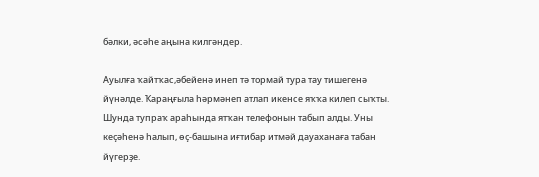бәлки, әсәһе аңына килгәндер.

Ауылға ҡайтҡас,әбейенә инеп тә тормай тура тау тишегенә йүнәлде. Ҡараңғыла һәрмәнеп атлап икенсе яҡҡа килеп сыҡты. Шунда тупраҡ араһында ятҡан телефонын табып алды. Уны кеҫәһенә һалып, өҫ-башына иғтибар итмәй дауаханаға табан йүгерҙе.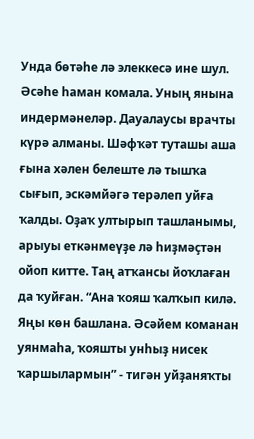Унда бөтәһе лә элеккесә ине шул. Әсәһе һаман комала. Уның янына индермәнеләр. Дауалаусы врачты күрә алманы. Шәфҡәт туташы аша ғына хәлен белеште лә тышҡа сығып, эскәмйәгә терәлеп уйға ҡалды. Оҙаҡ ултырып ташланымы, арыуы еткәнмеүҙе лә һиҙмәҫтән ойоп китте. Таң атҡансы йоҡлаған да ҡуйған. “Ана ҡояш ҡалҡып килә. Яңы көн башлана. Әсәйем команан уянмаһа, ҡояшты унһыҙ нисек ҡаршылармын” - тигән уйҙаняҡты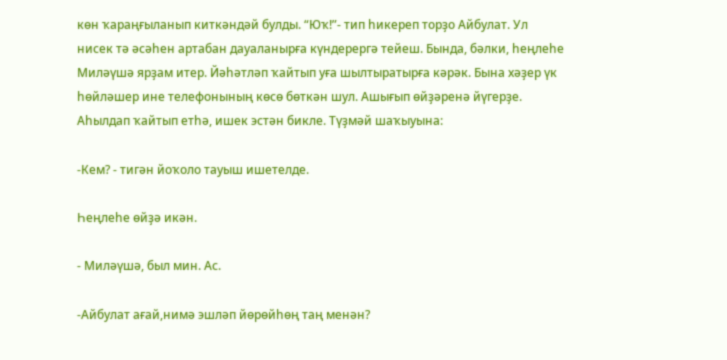көн ҡараңғыланып киткәндәй булды. “Юҡ!”- тип һикереп торҙо Айбулат. Ул нисек тә әсәһен артабан дауаланырға күндерергә тейеш. Бында, бәлки, һеңлеһе Миләүшә ярҙам итер. Йәһәтләп ҡайтып уға шылтыратырға кәрәк. Бына хәҙер үк һөйләшер ине телефонының көсө бөткән шул. Ашығып өйҙәренә йүгерҙе. Аһылдап ҡайтып етһә, ишек эстән бикле. Түҙмәй шаҡыуына:

-Кем? - тигән йоҡоло тауыш ишетелде.

Һеңлеһе өйҙә икән.

- Миләүшә, был мин. Ас.

-Айбулат ағай,нимә эшләп йөрөйһөң таң менән?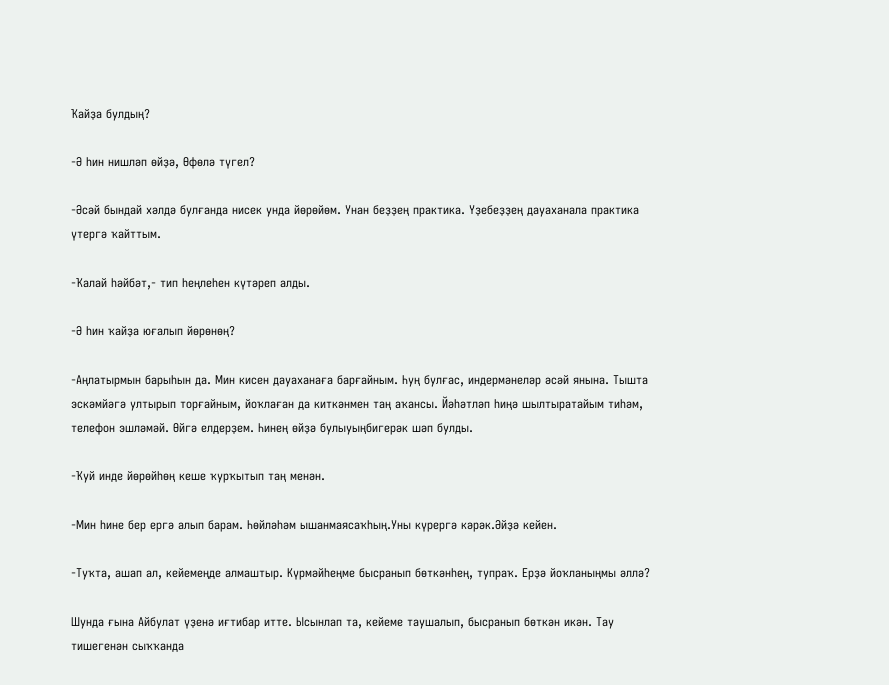Ҡайҙа булдың?

-Ә һин нишләп өйҙә, Өфөлә түгел?

-Әсәй бындай хәлдә булғанда нисек унда йөрөйөм. Унан беҙҙең практика. Үҙебеҙҙең дауаханала практика үтергә ҡайттым.

-Ҡалай һәйбәт,- тип һеңлеһен күтәреп алды.

-Ә һин ҡайҙа юғалып йөрөнөң?

-Аңлатырмын барыһын да. Мин кисен дауаханаға барғайным. Һуң булғас, индермәнеләр әсәй янына. Тышта эскәмйәгә ултырып торғайным, йоҡлаған да киткәнмен таң аҡансы. Йәһәтләп һиңә шылтыратайым тиһәм, телефон эшләмәй. Өйгә елдерҙем. Һинең өйҙә булыуыңбигерәк шәп булды.

-Ҡуй инде йөрөйһөң кеше ҡурҡытып таң менән.

-Мин һине бер ергә алып барам. Һөйләһәм ышанмаясаҡһың.Уны күрергә кәрәк.Әйҙә кейен.

-Туҡта, ашап ал, кейемеңде алмаштыр. Күрмәйһеңме бысранып бөткәнһең, тупраҡ. Ерҙә йоҡланыңмы әллә?

Шунда ғына Айбулат үҙенә иғтибар итте. Ысынлап та, кейеме таушалып, бысранып бөткән икән. Тау тишегенән сыҡҡанда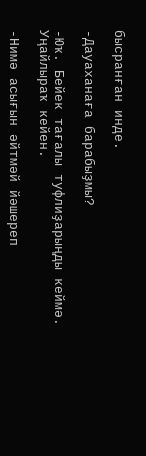бысранған инде.

-Дауаханаға барабыҙмы?

-Юҡ. Бейек тағалы туфлиҙарыңды кеймә. Уңайлыраҡ кейен.

-Нимә асығын әйтмәй йәшереп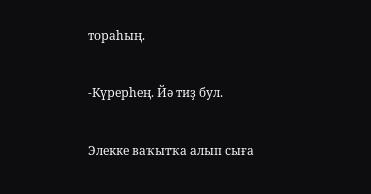тораһың.

-Күрерһең. Йә тиҙ бул.

Элекке ваҡытҡа алып сыға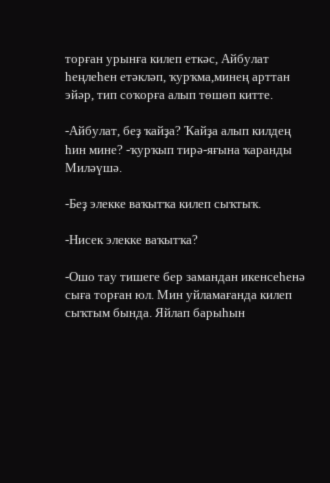торған урынға килеп еткәс, Айбулат һеңлеһен етәкләп, ҡурҡма,минең арттан эйәр, тип соҡорға алып төшөп китте.

-Айбулат, беҙ ҡайҙа? Ҡайҙа алып килдең һин мине? -ҡурҡып тирә-яғына ҡаранды Миләүшә.

-Беҙ элекке ваҡытҡа килеп сыҡтыҡ.

-Нисек элекке ваҡытҡа?

-Ошо тау тишеге бер замандан икенсеһенә сыға торған юл. Мин уйламағанда килеп сыҡтым бында. Яйлап барыһын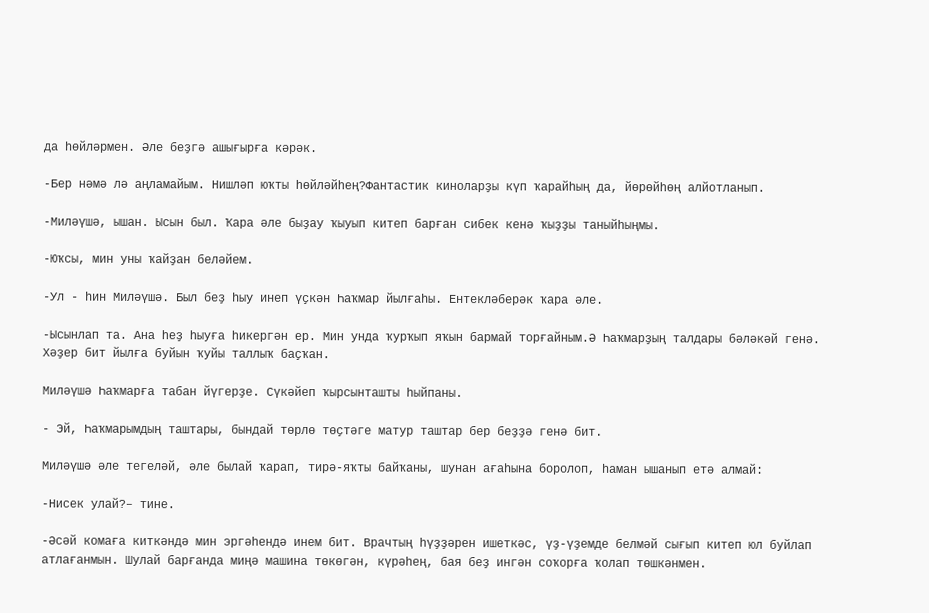да һөйләрмен. Әле беҙгә ашығырға кәрәк.

-Бер нәмә лә аңламайым. Нишләп юҡты һөйләйһең?Фантастик киноларҙы күп ҡарайһың да, йөрөйһөң алйотланып.

-Миләүшә, ышан. Ысын был. Ҡара әле быҙау ҡыуып китеп барған сибек кенә ҡыҙҙы таныйһыңмы.

-Юҡсы, мин уны ҡайҙан беләйем.

-Ул - һин Миләүшә. Был беҙ һыу инеп үҫкән Һаҡмар йылғаһы. Ентекләберәк ҡара әле.

-Ысынлап та. Ана һеҙ һыуға һикергән ер. Мин унда ҡурҡып яҡын бармай торғайным.Ә Һаҡмарҙың талдары бәләкәй генә. Хәҙер бит йылға буйын ҡуйы таллыҡ баҫҡан.

Миләүшә Һаҡмарға табан йүгерҙе. Сүкәйеп ҡырсынташты һыйпаны.

- Эй, Һаҡмарымдың таштары, бындай төрлө төҫтәге матур таштар бер беҙҙә генә бит.

Миләүшә әле тегеләй, әле былай ҡарап, тирә-яҡты байҡаны, шунан ағаһына боролоп, һаман ышанып етә алмай:

-Нисек улай?– тине.

-Әсәй комаға киткәндә мин эргәһендә инем бит. Врачтың һүҙҙәрен ишеткәс, үҙ-үҙемде белмәй сығып китеп юл буйлап атлағанмын. Шулай барғанда миңә машина төкөгән, күрәһең, бая беҙ ингән соҡорға ҡолап төшкәнмен.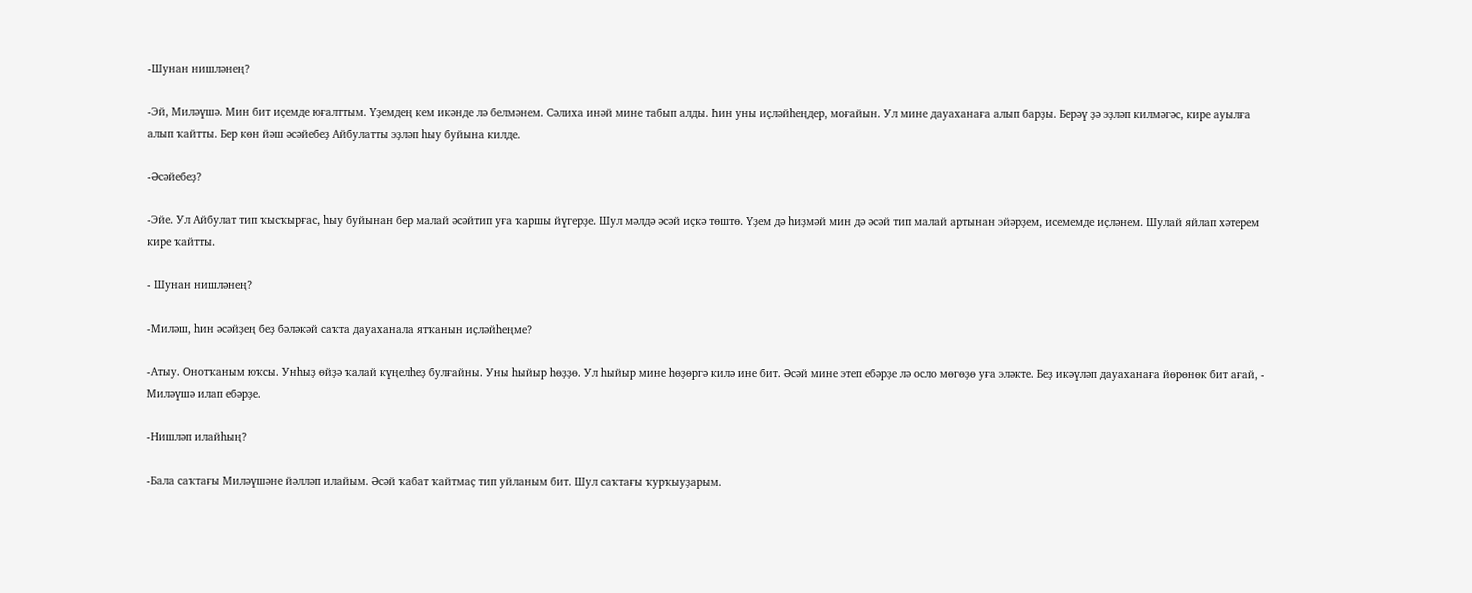-Шунан нишләнең?

-Эй, Миләүшә. Мин бит иҫемде юғалттым. Үҙемдең кем икәнде лә белмәнем. Сәлиха инәй мине табып алды. Һин уны иҫләйһеңдер, моғайын. Ул мине дауаханаға алып барҙы. Берәү ҙә эҙләп килмәгәс, кире ауылға алып ҡайтты. Бер көн йәш әсәйебеҙ Айбулатты эҙләп һыу буйына килде.

-Әсәйебеҙ?

-Эйе. Ул Айбулат тип ҡысҡырғас, һыу буйынан бер малай әсәйтип уға ҡаршы йүгерҙе. Шул мәлдә әсәй иҫкә төштө. Үҙем дә һиҙмәй мин дә әсәй тип малай артынан эйәрҙем, исемемде иҫләнем. Шулай яйлап хәтерем кире ҡайтты.

- Шунан нишләнең?

-Миләш, һин әсәйҙең беҙ бәләкәй саҡта дауаханала ятҡанын иҫләйһеңме?

-Атыу. Онотҡаным юҡсы. Унһыҙ өйҙә ҡалай күңелһеҙ булғайны. Уны һыйыр һөҙҙө. Ул һыйыр мине һөҙөргә килә ине бит. Әсәй мине этеп ебәрҙе лә осло мөгөҙө уға эләкте. Беҙ икәүләп дауаханаға йөрөнөк бит ағай, - Миләүшә илап ебәрҙе.

-Нишләп илайһың?

-Бала саҡтағы Миләүшәне йәлләп илайым. Әсәй ҡабат ҡайтмаҫ тип уйланым бит. Шул саҡтағы ҡурҡыуҙарым.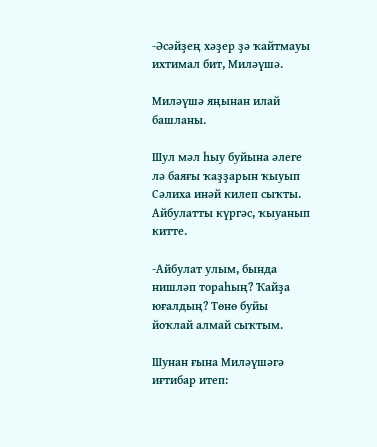-Әсәйҙең хәҙер ҙә ҡайтмауы ихтимал бит, Миләүшә.

Миләүшә яңынан илай башланы.

Шул мәл һыу буйына әлеге лә баяғы ҡаҙҙарын ҡыуып Сәлиха инәй килеп сыҡты. Айбулатты күргәс, ҡыуанып китте.

-Айбулат улым, бында нишләп тораһың? Ҡайҙа юғалдың? Төнө буйы йоҡлай алмай сыҡтым.

Шунан ғына Миләүшәгә иғтибар итеп: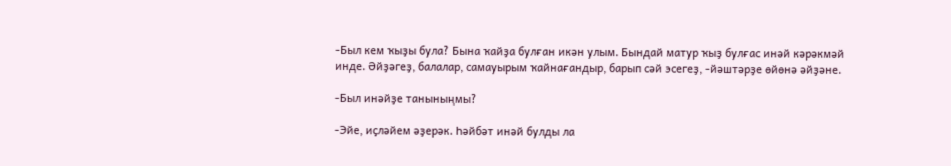-Был кем ҡыҙы була? Бына ҡайҙа булған икән улым. Бындай матур ҡыҙ булғас инәй кәрәкмәй инде. Әйҙәгеҙ, балалар, самауырым ҡайнағандыр, барып сәй эсегеҙ, -йәштәрҙе өйөнә әйҙәне.

-Был инәйҙе таныныңмы?

-Эйе, иҫләйем әҙерәк. Һәйбәт инәй булды ла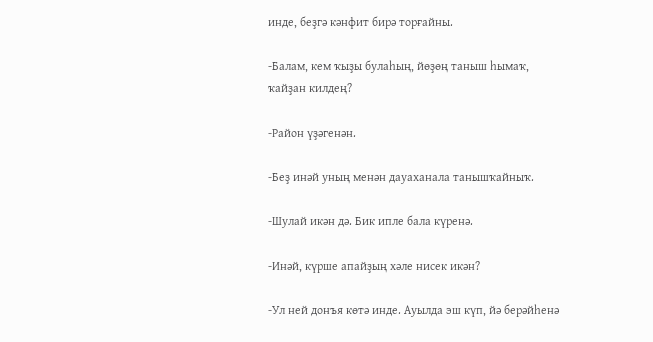инде, беҙгә кәнфит бирә торғайны.

-Балам, кем ҡыҙы булаһың, йөҙөң таныш һымаҡ, ҡайҙан килдең?

-Район үҙәгенән.

-Беҙ инәй уның менән дауаханала танышҡайныҡ.

-Шулай икән дә. Бик ипле бала күренә.

-Инәй, күрше апайҙың хәле нисек икән?

-Ул ней донъя көтә инде. Ауылда эш күп, йә берәйһенә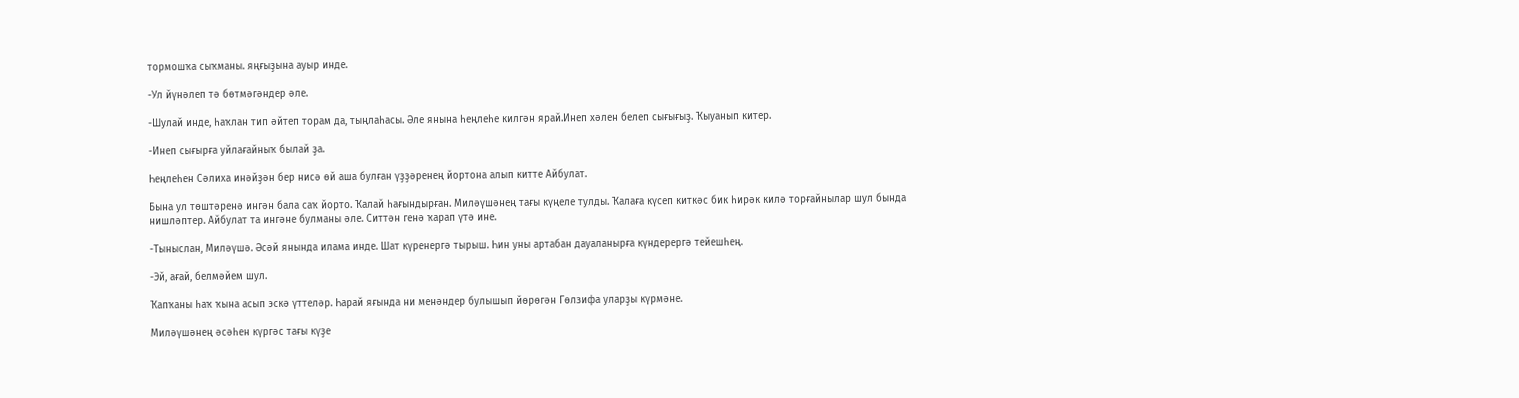тормошҡа сыҡманы. яңғыҙына ауыр инде.

-Ул йүнәлеп тә бөтмәгәндер әле.

-Шулай инде, һаҡлан тип әйтеп торам да, тыңлаһасы. Әле янына һеңлеһе килгән ярай.Инеп хәлен белеп сығығыҙ. Ҡыуанып китер.

-Инеп сығырға уйлағайныҡ былай ҙа.

Һеңлеһен Сәлиха инәйҙән бер нисә өй аша булған үҙҙәренең йортона алып китте Айбулат.

Бына ул төштәренә ингән бала саҡ йорто. Ҡалай һағындырған. Миләүшәнең тағы күңеле тулды. Ҡалаға күсеп киткәс бик һирәк килә торғайнылар шул бында нишләптер. Айбулат та ингәне булманы әле. Ситтән генә ҡарап үтә ине.

-Тыныслан, Миләүшә. Әсәй янында илама инде. Шат күренергә тырыш. Һин уны артабан дауаланырға күндерергә тейешһең.

-Эй, ағай, белмәйем шул.

Ҡапҡаны һаҡ ҡына асып эскә үттеләр. Һарай яғында ни менәндер булышып йөрөгән Гөлзифа уларҙы күрмәне.

Миләүшәнең әсәһен күргәс тағы күҙе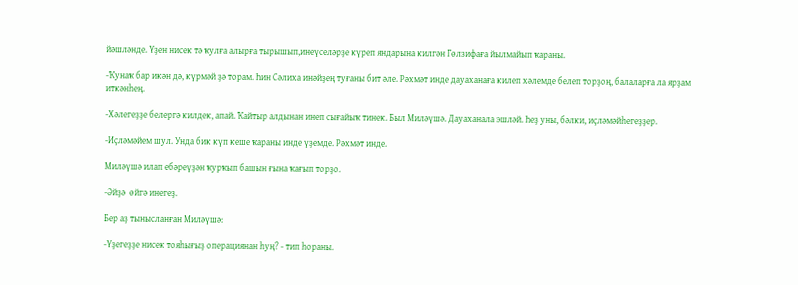йәшләнде. Үҙен нисек тә ҡулға алырға тырышып,инеүселәрҙе күреп яндарына килгән Гөлзифаға йылмайып ҡараны.

-Ҡунаҡ бар икән дә, күрмәй ҙә торам. Һин Сәлиха инәйҙең туғаны бит әле. Рәхмәт инде дауаханаға килеп хәлемде белеп торҙоң, балаларға ла ярҙам иткәнһең.

-Хәлегеҙҙе белергә килдек, апай. Ҡайтыр алдынан инеп сығайыҡ тинек. Был Миләүшә. Дауаханала эшләй. Һеҙ уны, бәлки, иҫләмәйһегеҙҙер.

-Иҫләмәйем шул. Унда бик күп кеше ҡараны инде үҙемде. Рәхмәт инде.

Миләүшә илап ебәреүҙән ҡурҡып башын ғына ҡағып торҙо.

-Әйҙә  өйгә инегеҙ.

Бер аҙ тынысланған Миләүшә:

-Үҙегеҙҙе нисек тояһығыҙ операциянан һуң? - тип һораны.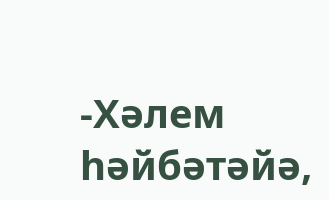-Хәлем һәйбәтәйә,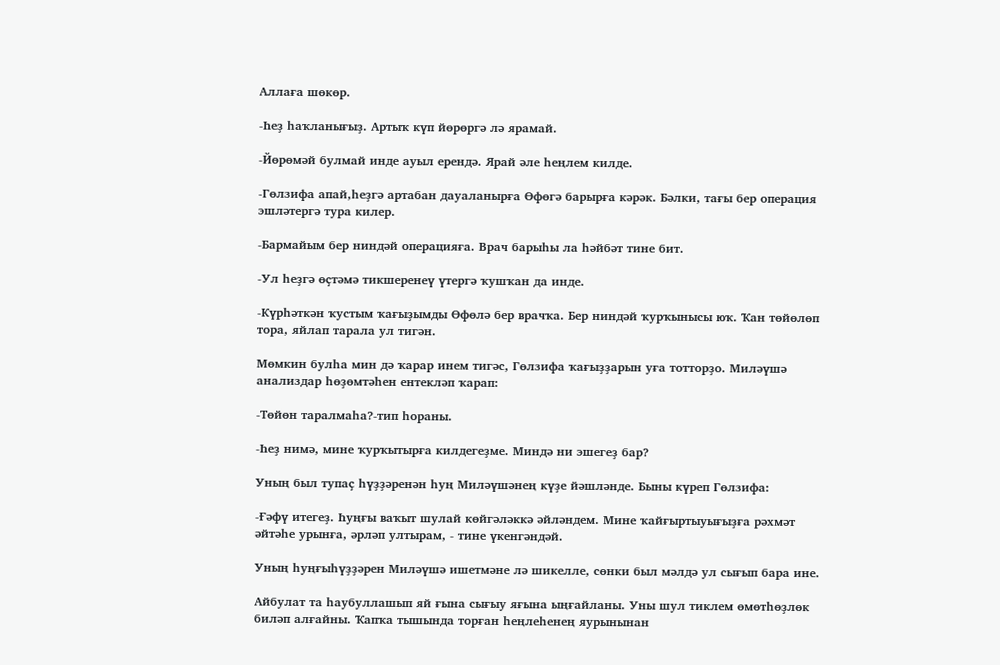Аллаға шөкөр.

-Һеҙ һаҡланығыҙ. Артыҡ күп йөрөргә лә ярамай.

-Йөрөмәй булмай инде ауыл ерендә. Ярай әле һеңлем килде.

-Гөлзифа апай,һеҙгә артабан дауаланырға Өфөгә барырға кәрәк. Бәлки, тағы бер операция эшләтергә тура килер.

-Бармайым бер ниндәй операцияға. Врач барыһы ла һәйбәт тине бит.

-Ул һеҙгә өҫтәмә тикшеренеү үтергә ҡушҡан да инде.

-Күрһәткән ҡустым ҡағыҙымды Өфөлә бер врачҡа. Бер ниндәй ҡурҡынысы юҡ. Ҡан төйөлөп тора, яйлап тарала ул тигән.

Мөмкин булһа мин дә ҡарар инем тигәс, Гөлзифа ҡағыҙҙарын уға тотторҙо. Миләүшә анализдар һөҙөмтәһен ентекләп ҡарап:

-Төйөн таралмаһа?-тип һораны.

-Һеҙ нимә, мине ҡурҡытырға килдегеҙме. Миндә ни эшегеҙ бар?

Уның был тупаҫ һүҙҙәренән һуң Миләүшәнең күҙе йәшләнде. Быны күреп Гөлзифа:

-Ғәфү итегеҙ. Һуңғы ваҡыт шулай көйгәләккә әйләндем. Мине ҡайғыртыуығыҙға рәхмәт әйтәһе урынға, әрләп ултырам, - тине үкенгәндәй.

Уның һуңғыһүҙҙәрен Миләүшә ишетмәне лә шикелле, сөнки был мәлдә ул сығып бара ине.

Айбулат та һаубуллашып яй ғына сығыу яғына ыңғайланы. Уны шул тиклем өмөтһөҙлөк биләп алғайны. Ҡапҡа тышында торған һеңлеһенең яурынынан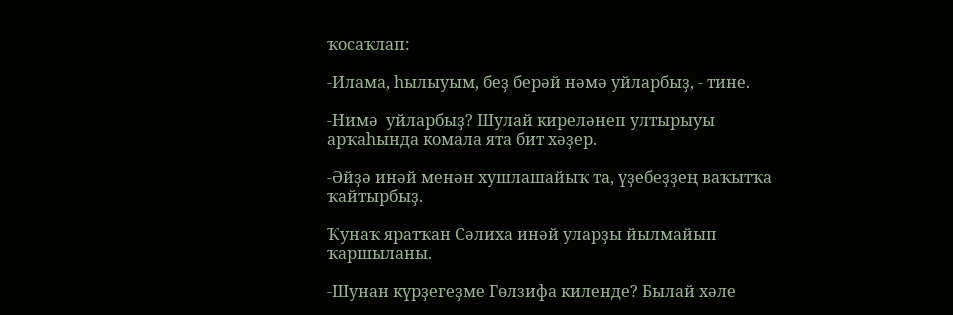ҡосаҡлап:

-Илама, һылыуым, беҙ берәй нәмә уйларбыҙ, - тине.

-Нимә  уйларбыҙ? Шулай киреләнеп ултырыуы арҡаһында комала ята бит хәҙер.

-Әйҙә инәй менән хушлашайыҡ та, үҙебеҙҙең ваҡытҡа ҡайтырбыҙ.

Ҡунаҡ яратҡан Сәлиха инәй уларҙы йылмайып ҡаршыланы.

-Шунан күрҙегеҙме Гөлзифа киленде? Былай хәле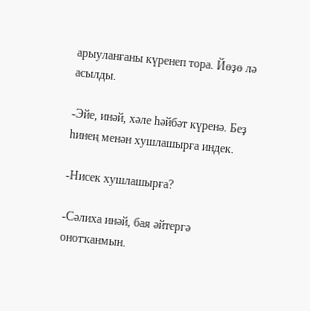арыуланғаны күренеп тора. Йөҙө лә асылды.

-Эйе, инәй, хәле һәйбәт күренә. Беҙ һинең менән хушлашырға индек.

-Нисек хушлашырға?

-Сәлиха инәй, бая әйтергә онотҡанмын.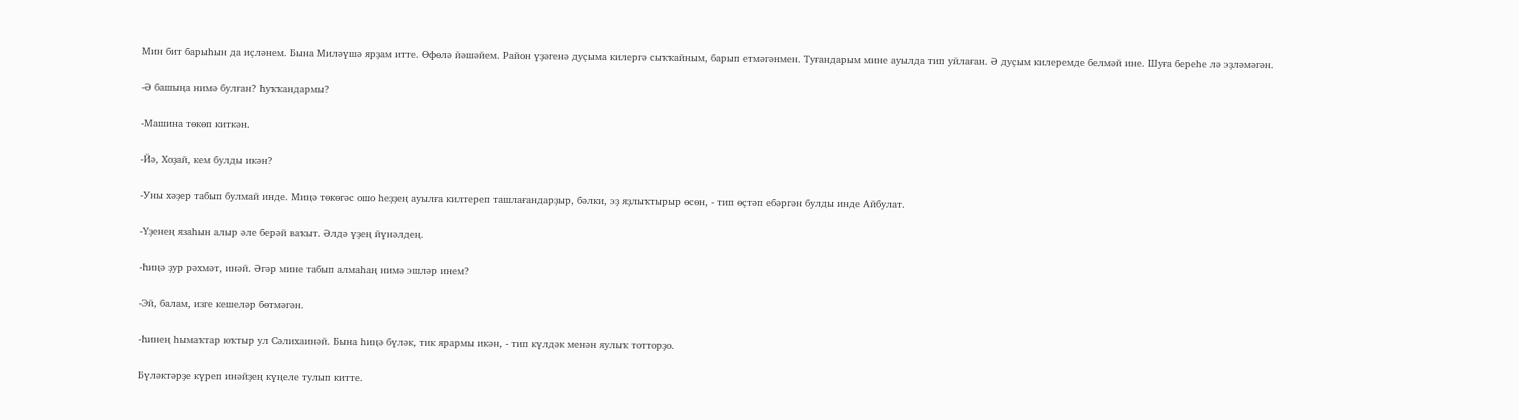Мин бит барыһын да иҫләнем. Бына Миләүшә ярҙам итте. Өфөлә йәшәйем. Район үҙәгенә дуҫыма килергә сыҡҡайным, барып етмәгәнмен. Туғандарым мине ауылда тип уйлаған. Ә дуҫым килеремде белмәй ине. Шуға береһе лә эҙләмәгән.

-Ә башыңа нимә булған? Һуҡҡандармы?

-Машина төкөп киткән.

-Йә, Хоҙай, кем булды икән?

-Уны хәҙер табып булмай инде. Миңә төкөгәс ошо һеҙҙең ауылға килтереп ташлағандарҙыр, бәлки, эҙ яҙлыҡтырыр өсөн, - тип өҫтәп ебәргән булды инде Айбулат.

-Үҙенең язаһын алыр әле берәй ваҡыт. Әлдә үҙең йүнәлдең.

-Һиңә ҙур рәхмәт, инәй. Әгәр мине табып алмаһаң нимә эшләр инем?

-Эй, балам, изге кешеләр бөтмәгән.

-Һинең һымаҡтар юҡтыр ул Сәлихаинәй. Бына һиңә бүләк, тик ярармы икән, - тип күлдәк менән яулыҡ тотторҙо.

Бүләктәрҙе күреп инәйҙең күңеле тулып китте.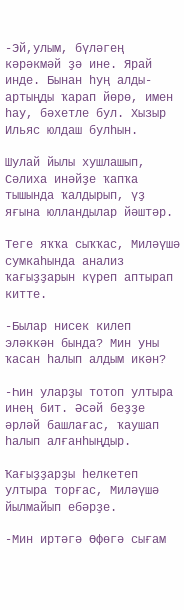-Эй,улым, бүләгең кәрәкмәй ҙә ине. Ярай инде. Бынан һуң алды-артыңды ҡарап йөрө, имен һау, бәхетле бул. Хызыр Ильяс юлдаш булһын.

Шулай йылы хушлашып, Сәлиха инәйҙе ҡапҡа тышында ҡалдырып, үҙ яғына юлландылар йәштәр.

Теге яҡҡа сыҡҡас, Миләүшә сумкаһында анализ ҡағыҙҙарын күреп аптырап китте.

-Былар нисек килеп эләккән бында? Мин уны ҡасан һалып алдым икән?

-Һин уларҙы тотоп ултыра инең бит. Әсәй беҙҙе әрләй башлағас, ҡаушап һалып алғанһыңдыр.

Ҡағыҙҙарҙы һелкетеп ултыра торғас, Миләүшә йылмайып ебәрҙе.

-Мин иртәгә Өфөгә сығам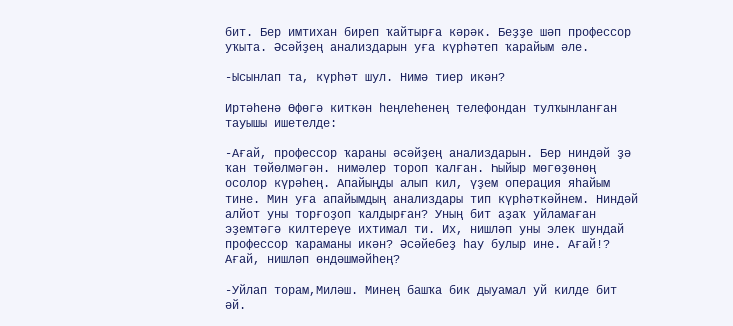бит. Бер имтихан биреп ҡайтырға кәрәк. Беҙҙе шәп профессор уҡыта. Әсәйҙең анализдарын уға күрһәтеп ҡарайым әле.

-Ысынлап та, күрһәт шул. Нимә тиер икән?

Иртәһенә Өфөгә киткән һеңлеһенең телефондан тулҡынланған тауышы ишетелде:

-Ағай, профессор ҡараны әсәйҙең анализдарын. Бер ниндәй ҙә ҡан төйөлмәгән. нимәлер тороп ҡалған. Һыйыр мөгөҙөнөң осолор күрәһең. Апайыңды алып кил, үҙем операция яһайым тине. Мин уға апайымдың анализдары тип күрһәткәйнем. Ниндәй алйот уны торғоҙоп ҡалдырған? Уның бит аҙаҡ уйламаған эҙемтәгә килтереүе ихтимал ти. Их, нишләп уны элек шундай профессор ҡараманы икән? Әсәйебеҙ һау булыр ине. Ағай!? Ағай, нишләп өндәшмәйһең?

-Уйлап торам,Миләш. Минең башҡа бик дыуамал уй килде бит әй.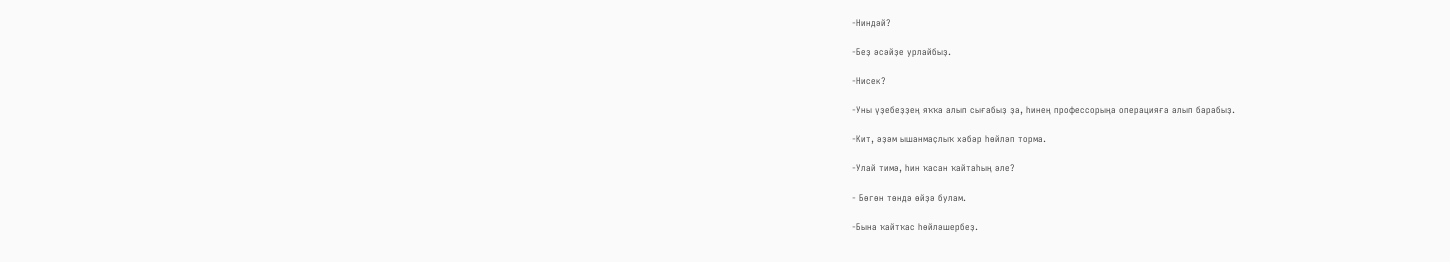-Ниндәй?

-Беҙ әсәйҙе урлайбыҙ.

-Нисек?

-Уны үҙебеҙҙең яҡҡа алып сығабыҙ ҙа, һинең профессорыңа операцияға алып барабыҙ.

-Кит, әҙәм ышанмаҫлыҡ хәбәр һөйләп торма.

-Улай тимә, һин ҡасан ҡайтаһың әле?

- Бөгөн төндә өйҙә булам.

-Бына ҡайтҡас һөйләшербеҙ.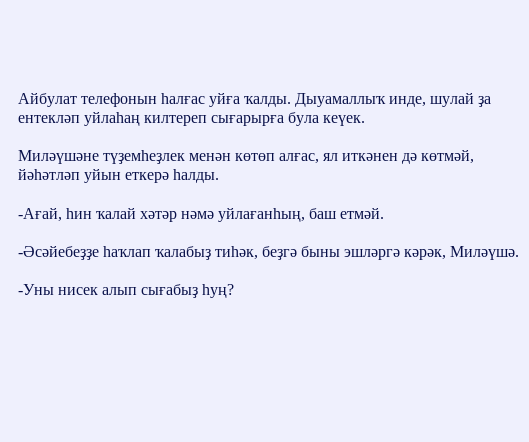Айбулат телефонын һалғас уйға ҡалды. Дыуамаллыҡ инде, шулай ҙа ентекләп уйлаһаң килтереп сығарырға була кеүек.

Миләүшәне түҙемһеҙлек менән көтөп алғас, ял иткәнен дә көтмәй, йәһәтләп уйын еткерә һалды.

-Ағай, һин ҡалай хәтәр нәмә уйлағанһың, баш етмәй.

-Әсәйебеҙҙе һаҡлап ҡалабыҙ тиһәк, беҙгә быны эшләргә кәрәк, Миләүшә.

-Уны нисек алып сығабыҙ һуң?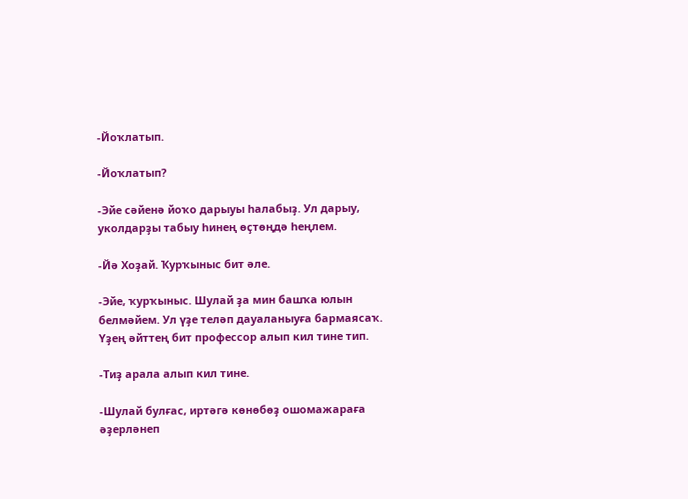-Йоҡлатып.

-Йоҡлатып?

-Эйе сәйенә йоҡо дарыуы һалабыҙ. Ул дарыу, уколдарҙы табыу һинең өҫтөңдә һеңлем.

-Йә Хоҙай. Ҡурҡыныс бит әле.

-Эйе, ҡурҡыныс. Шулай ҙа мин башҡа юлын белмәйем. Ул үҙе теләп дауаланыуға бармаясаҡ. Үҙең әйттең бит профессор алып кил тине тип.

-Тиҙ арала алып кил тине.

-Шулай булғас, иртәгә көнөбөҙ ошомажараға әҙерләнеп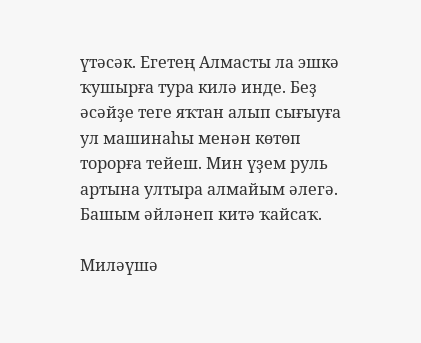үтәсәк. Егетең Алмасты ла эшкә ҡушырға тура килә инде. Беҙ әсәйҙе теге яҡтан алып сығыуға ул машинаһы менән көтөп торорға тейеш. Мин үҙем руль артына ултыра алмайым әлегә. Башым әйләнеп китә ҡайсаҡ.

Миләүшә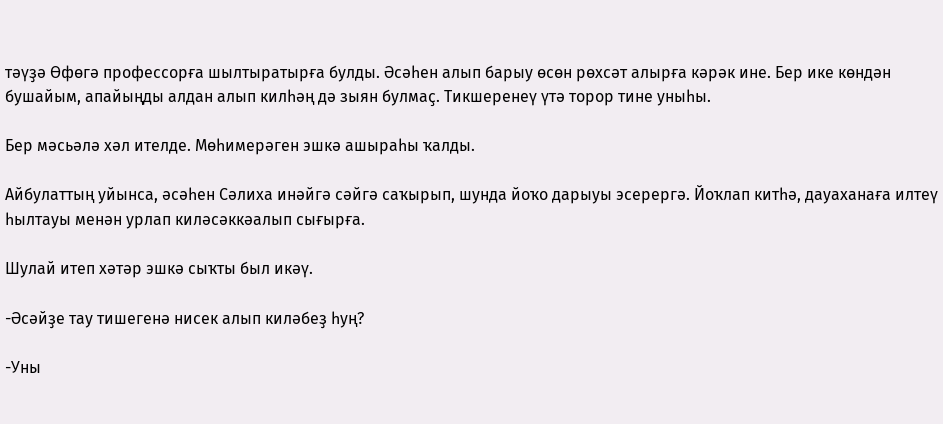тәүҙә Өфөгә профессорға шылтыратырға булды. Әсәһен алып барыу өсөн рөхсәт алырға кәрәк ине. Бер ике көндән бушайым, апайыңды алдан алып килһәң дә зыян булмаҫ. Тикшеренеү үтә торор тине уныһы.

Бер мәсьәлә хәл ителде. Мөһимерәген эшкә ашыраһы ҡалды.

Айбулаттың уйынса, әсәһен Сәлиха инәйгә сәйгә саҡырып, шунда йоҡо дарыуы эсерергә. Йоҡлап китһә, дауаханаға илтеү һылтауы менән урлап киләсәккәалып сығырға.

Шулай итеп хәтәр эшкә сыҡты был икәү.

-Әсәйҙе тау тишегенә нисек алып киләбеҙ һуң?

-Уны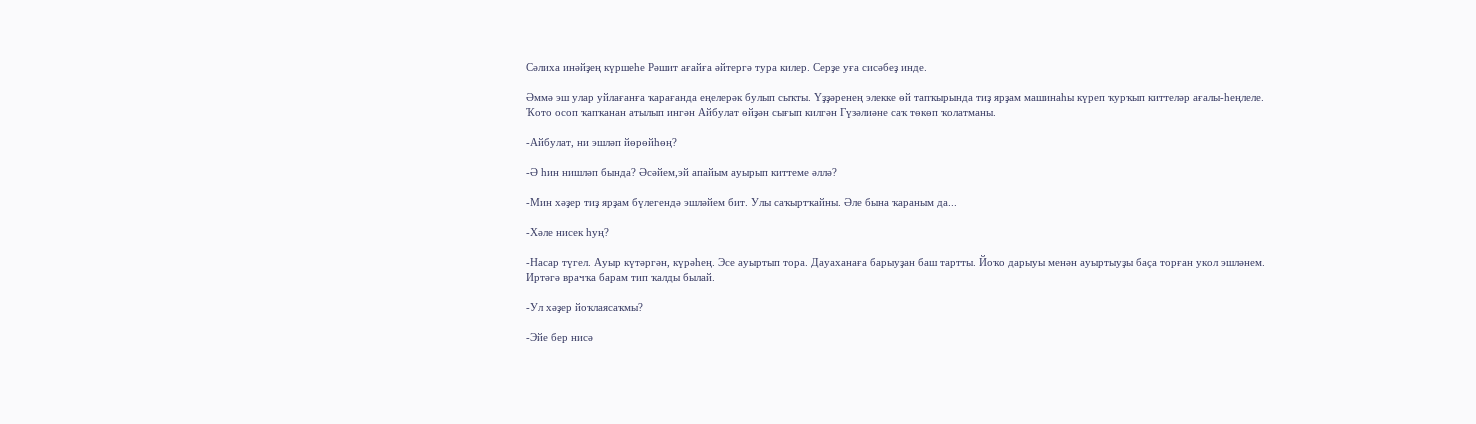Сәлиха инәйҙең күршеһе Рәшит ағайға әйтергә тура килер. Серҙе уға сисәбеҙ инде.

Әммә эш улар уйлағанға ҡарағанда еңелерәк булып сыҡты. Үҙҙәренең элекке өй тапҡырында тиҙ ярҙам машинаһы күреп ҡурҡып киттеләр ағалы-һеңлеле. Ҡото осоп ҡапҡанан атылып ингән Айбулат өйҙән сығып килгән Гүзәлиәне саҡ төкөп ҡолатманы.

-Айбулат, ни эшләп йөрөйһөң?

-Ә һин нишләп бында? Әсәйем,эй апайым ауырып киттеме әллә?

-Мин хәҙер тиҙ ярҙам бүлегендә эшләйем бит. Улы саҡыртҡайны. Әле бына ҡараным да...

-Хәле нисек һуң?

-Насар түгел. Ауыр күтәргән, күрәһең. Эсе ауыртып тора. Дауаханаға барыуҙан баш тартты. Йоҡо дарыуы менән ауыртыуҙы баҫа торған укол эшләнем. Иртәгә врачҡа барам тип ҡалды былай.

-Ул хәҙер йоҡлаясаҡмы?

-Эйе бер нисә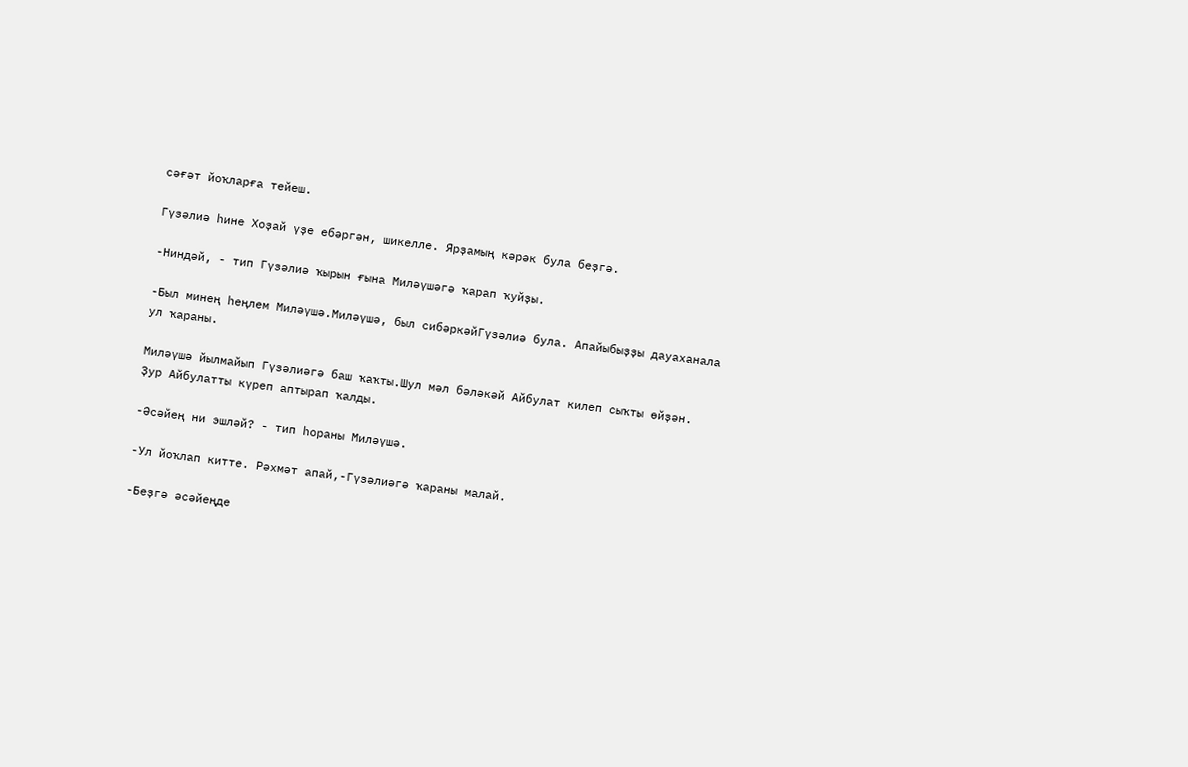сәғәт йоҡларға тейеш.

Гүзәлиә һине Хоҙай үҙе ебәргән, шикелле. Ярҙамың кәрәк була беҙгә.

-Ниндәй, - тип Гүзәлиә ҡырын ғына Миләүшәгә ҡарап ҡуйҙы.

-Был минең һеңлем Миләүшә.Миләүшә, был сибәркәйГүзәлиә була. Апайыбыҙҙы дауаханала ул ҡараны.

Миләүшә йылмайып Гүзәлиәгә баш ҡаҡты.Шул мәл бәләкәй Айбулат килеп сыҡты өйҙән. Ҙур Айбулатты күреп аптырап ҡалды.

-Әсәйең ни эшләй? - тип һораны Миләүшә.

-Ул йоҡлап китте. Рәхмәт апай,-Гүзәлиәгә ҡараны малай.

-Беҙгә әсәйеңде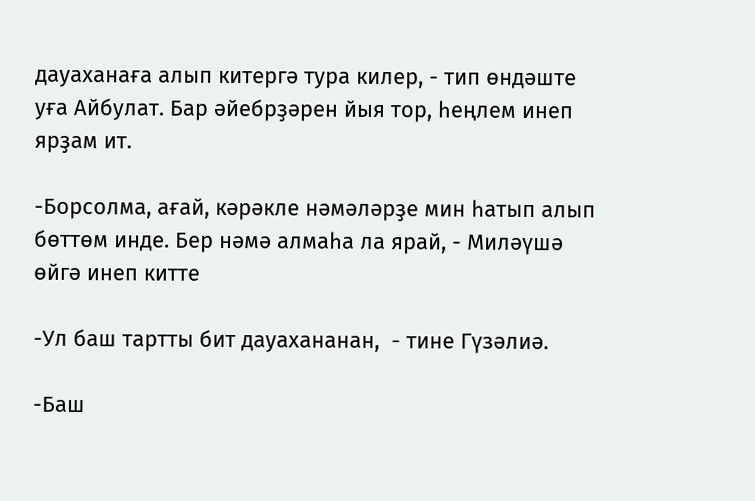дауаханаға алып китергә тура килер, - тип өндәште уға Айбулат. Бар әйебрҙәрен йыя тор, һеңлем инеп ярҙам ит.

-Борсолма, ағай, кәрәкле нәмәләрҙе мин һатып алып бөттөм инде. Бер нәмә алмаһа ла ярай, - Миләүшә өйгә инеп китте

-Ул баш тартты бит дауахананан,  - тине Гүзәлиә.

-Баш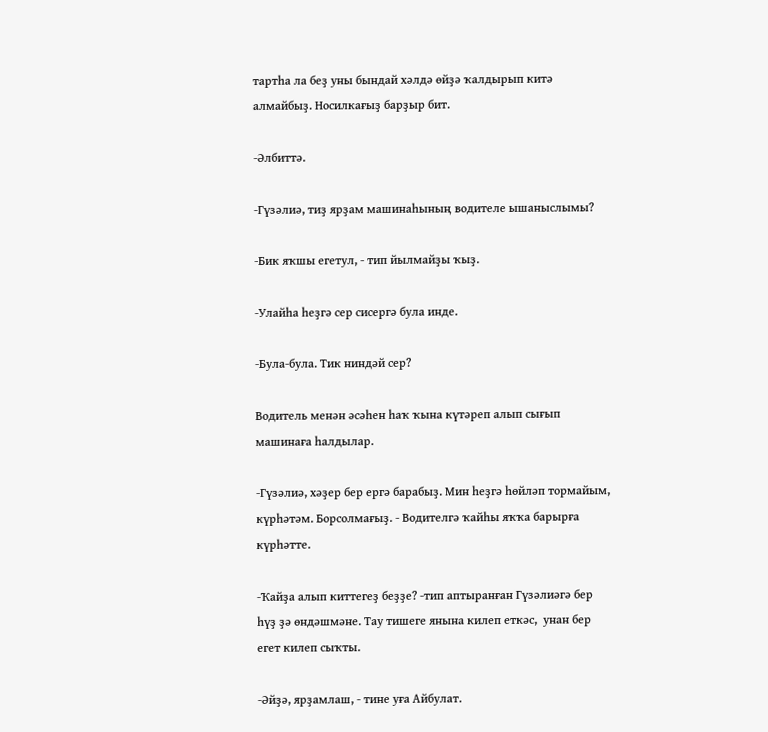тартһа ла беҙ уны бындай хәлдә өйҙә ҡалдырып китә алмайбыҙ. Носилкағыҙ барҙыр бит.

-Әлбиттә.

-Гүзәлиә, тиҙ ярҙам машинаһының водителе ышаныслымы?

-Бик яҡшы егетул, - тип йылмайҙы ҡыҙ.

-Улайһа һеҙгә сер сисергә була инде.

-Була-була. Тик ниндәй сер?

Водитель менән әсәһен һаҡ ҡына күтәреп алып сығып машинаға һалдылар.

-Гүзәлиә, хәҙер бер ергә барабыҙ. Мин һеҙгә һөйләп тормайым, күрһәтәм. Борсолмағыҙ. - Водителгә ҡайһы яҡҡа барырға күрһәтте.

-Ҡайҙа алып киттегеҙ беҙҙе? -тип аптыранған Гүзәлиәгә бер һүҙ ҙә өндәшмәне. Тау тишеге янына килеп еткәс,  унан бер егет килеп сыҡты.

-Әйҙә, ярҙамлаш, - тине уға Айбулат.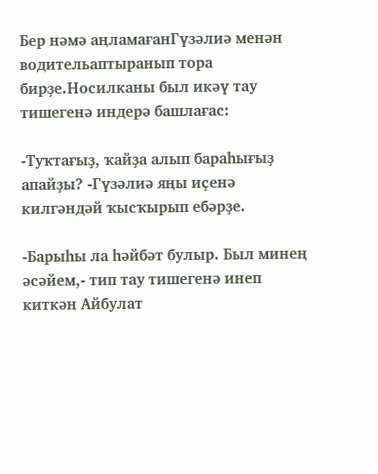Бер нәмә аңламағанГүзәлиә менән водительаптыранып тора бирҙе.Носилканы был икәү тау тишегенә индерә башлағас:

-Туҡтағыҙ, ҡайҙа алып бараһығыҙ апайҙы? -Гүзәлиә яңы иҫенә килгәндәй ҡысҡырып ебәрҙе.

-Барыһы ла һәйбәт булыр. Был минең әсәйем,- тип тау тишегенә инеп киткән Айбулат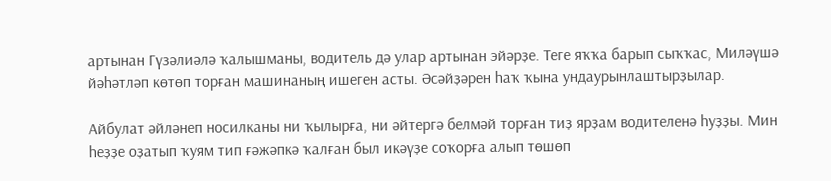артынан Гүзәлиәлә ҡалышманы, водитель дә улар артынан эйәрҙе. Теге яҡҡа барып сыҡҡас, Миләүшә йәһәтләп көтөп торған машинаның ишеген асты. Әсәйҙәрен һаҡ ҡына ундаурынлаштырҙылар.

Айбулат әйләнеп носилканы ни ҡылырға, ни әйтергә белмәй торған тиҙ ярҙам водителенә һуҙҙы. Мин һеҙҙе оҙатып ҡуям тип ғәжәпкә ҡалған был икәүҙе соҡорға алып төшөп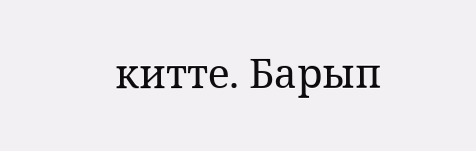китте. Барып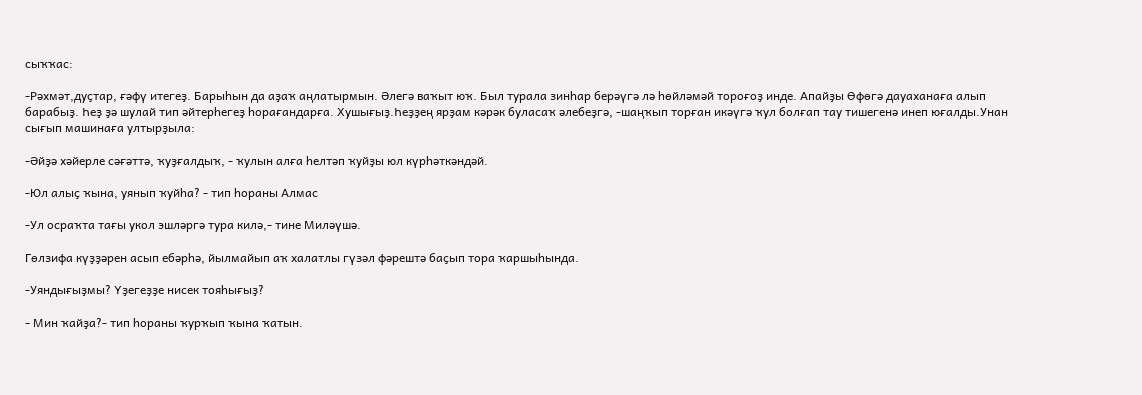сыҡҡас:

-Рәхмәт,дуҫтар, ғәфү итегеҙ. Барыһын да аҙаҡ аңлатырмын. Әлегә ваҡыт юҡ. Был турала зинһар берәүгә лә һөйләмәй тороғоҙ инде. Апайҙы Өфөгә дауаханаға алып барабыҙ. Һеҙ ҙә шулай тип әйтерһегеҙ һорағандарға. Хушығыҙ.Һеҙҙең ярҙам кәрәк буласаҡ әлебеҙгә, -шаңҡып торған икәүгә ҡул болғап тау тишегенә инеп юғалды.Унан сығып машинаға ултырҙыла:

-Әйҙә хәйерле сәғәттә, ҡуҙғалдыҡ, - ҡулын алға һелтәп ҡуйҙы юл күрһәткәндәй.

-Юл алыҫ ҡына, уянып ҡуйһа? - тип һораны Алмас

-Ул осраҡта тағы укол эшләргә тура килә,- тине Миләүшә.

Гөлзифа күҙҙәрен асып ебәрһә, йылмайып аҡ халатлы гүзәл фәрештә баҫып тора ҡаршыһында.

-Уяндығыҙмы? Үҙегеҙҙе нисек тояһығыҙ?

- Мин ҡайҙа?- тип һораны ҡурҡып ҡына ҡатын.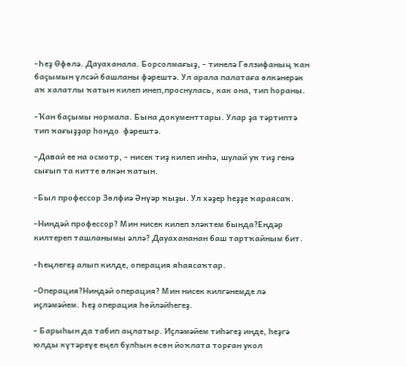-Һеҙ Өфөлә. Дауаханала. Борсолмағыҙ, - тинелә Гөлзифаның ҡан баҫымын үлсәй башланы фәрештә. Ул арала палатаға өлкәнерәк аҡ халатлы ҡатын килеп инеп,проснулась, как она, тип һораны.

-Ҡан баҫымы нормала. Бына документтары. Улар ҙа тәртиптә тип ҡағыҙҙар һондо  фәрештә.

-Давай ее на осмотр, - нисек тиҙ килеп инһә, шулай уҡ тиҙ генә сығып та китте өлкән ҡатын.

-Был профессор Зөлфиә Әнүәр ҡыҙы. Ул хәҙер һеҙҙе ҡараясаҡ.

-Ниндәй профессор? Мин нисек килеп эләктем бында?Ендәр килтереп ташланымы әллә? Дауахананан баш тартҡайным бит.

-Һеңлегеҙ алып килде, операция яһаясаҡтар.

-Операция?Ниндәй операция? Мин нисек килгәнемде лә иҫләмәйем. Һеҙ операция һөйләйһегеҙ.

- Барыһын да табип аңлатыр. Иҫләмәйем тиһәгеҙ инде, һеҙгә юлды күтәреүе еңел булһын өсөн йоҡлата торған укол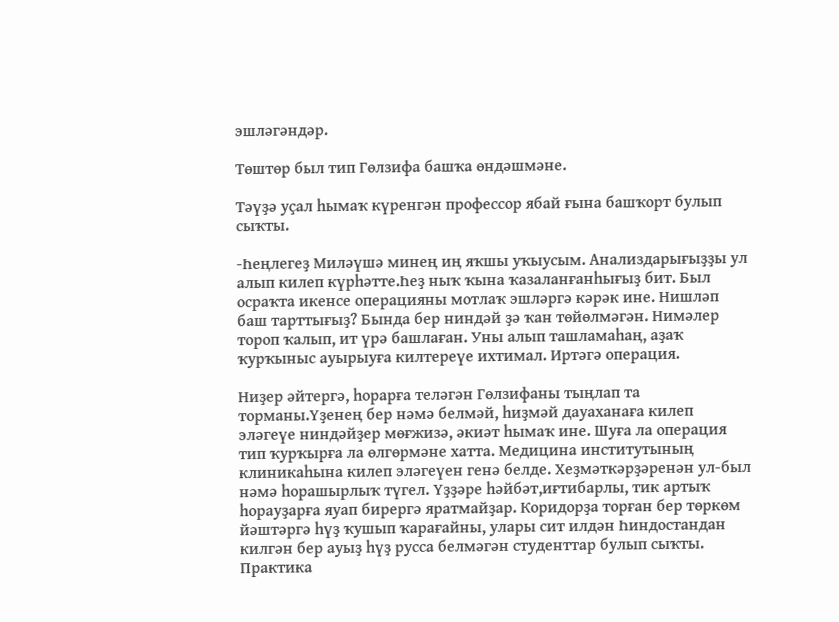эшләгәндәр.

Төштөр был тип Гөлзифа башҡа өндәшмәне.

Тәүҙә уҫал һымаҡ күренгән профессор ябай ғына башҡорт булып сыҡты.

-Һеңлегеҙ Миләүшә минең иң яҡшы уҡыусым. Анализдарығыҙҙы ул алып килеп күрһәтте.Һеҙ ныҡ ҡына ҡазаланғанһығыҙ бит. Был осраҡта икенсе операцияны мотлаҡ эшләргә кәрәк ине. Нишләп баш тарттығыҙ? Бында бер ниндәй ҙә ҡан төйөлмәгән. Нимәлер тороп ҡалып, ит үрә башлаған. Уны алып ташламаһаң, аҙаҡ ҡурҡыныс ауырыуға килтереүе ихтимал. Иртәгә операция.

Ниҙер әйтергә, һорарға теләгән Гөлзифаны тыңлап та торманы.Үҙенең бер нәмә белмәй, һиҙмәй дауаханаға килеп эләгеүе ниндәйҙер мөғжизә, әкиәт һымаҡ ине. Шуға ла операция тип ҡурҡырға ла өлгөрмәне хатта. Медицина институтының клиникаһына килеп эләгеүен генә белде. Хеҙмәткәрҙәренән ул-был нәмә һорашырлыҡ түгел. Үҙҙәре һәйбәт,иғтибарлы, тик артыҡ һорауҙарға яуап бирергә яратмайҙар. Коридорҙа торған бер төркөм йәштәргә һүҙ ҡушып ҡарағайны, улары сит илдән Һиндостандан килгән бер ауыҙ һүҙ русса белмәгән студенттар булып сыҡты. Практика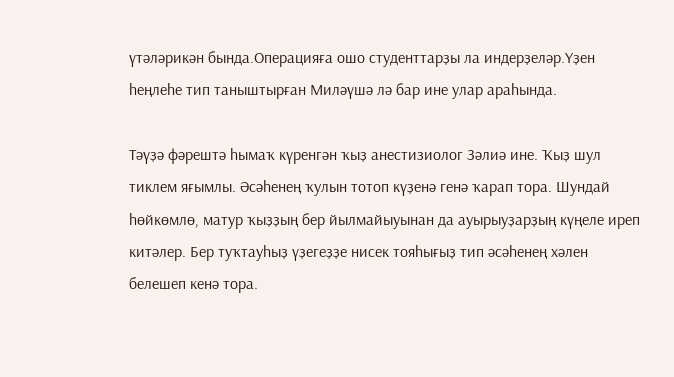үтәләрикән бында.Операцияға ошо студенттарҙы ла индерҙеләр.Үҙен һеңлеһе тип таныштырған Миләүшә лә бар ине улар араһында.

Тәүҙә фәрештә һымаҡ күренгән ҡыҙ анестизиолог Зәлиә ине. Ҡыҙ шул тиклем яғымлы. Әсәһенең ҡулын тотоп күҙенә генә ҡарап тора. Шундай һөйкөмлө, матур ҡыҙҙың бер йылмайыуынан да ауырыуҙарҙың күңеле иреп китәлер. Бер туҡтауһыҙ үҙегеҙҙе нисек тояһығыҙ тип әсәһенең хәлен белешеп кенә тора.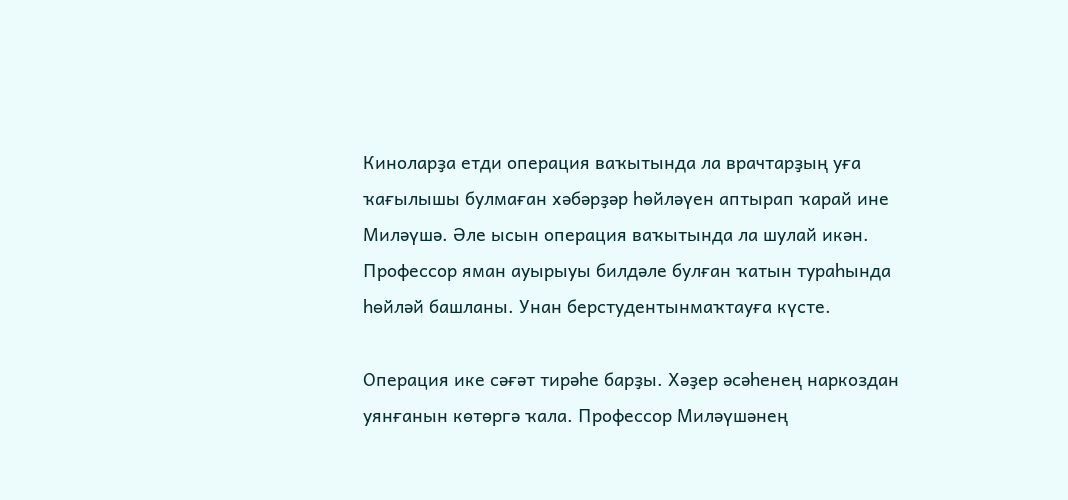Киноларҙа етди операция ваҡытында ла врачтарҙың уға ҡағылышы булмаған хәбәрҙәр һөйләүен аптырап ҡарай ине Миләүшә. Әле ысын операция ваҡытында ла шулай икән. Профессор яман ауырыуы билдәле булған ҡатын тураһында һөйләй башланы. Унан берстудентынмаҡтауға күсте.

Операция ике сәғәт тирәһе барҙы. Хәҙер әсәһенең наркоздан уянғанын көтөргә ҡала. Профессор Миләүшәнең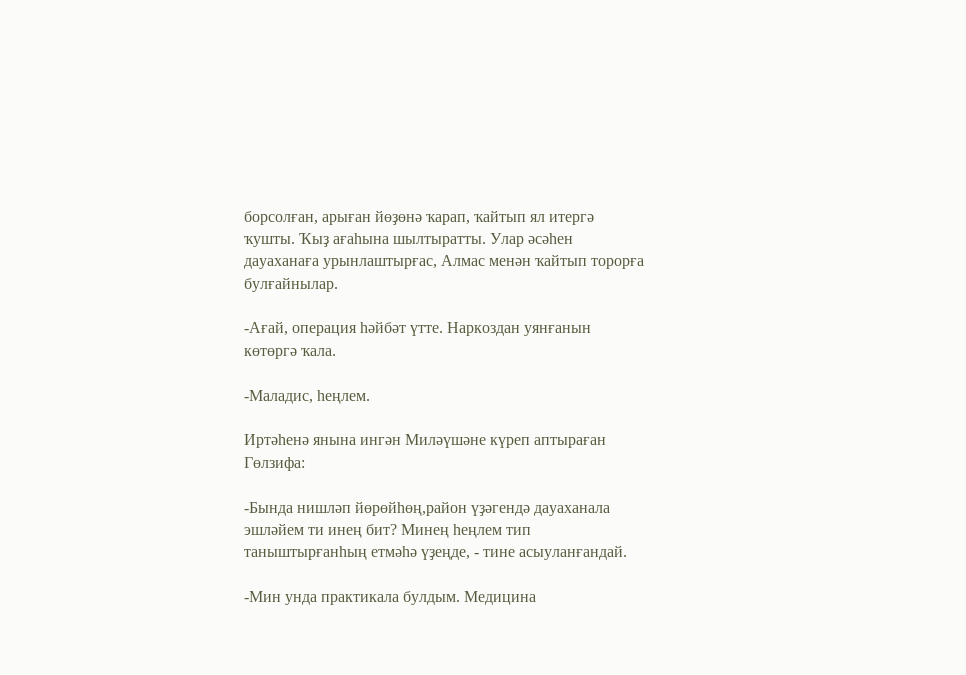борсолған, арыған йөҙөнә ҡарап, ҡайтып ял итергә ҡушты. Ҡыҙ ағаһына шылтыратты. Улар әсәһен дауаханаға урынлаштырғас, Алмас менән ҡайтып торорға булғайнылар.

-Ағай, операция һәйбәт үтте. Наркоздан уянғанын көтөргә ҡала.

-Маладис, һеңлем.

Иртәһенә янына ингән Миләүшәне күреп аптыраған Гөлзифа:

-Бында нишләп йөрөйһөң,район үҙәгендә дауаханала эшләйем ти инең бит? Минең һеңлем тип таныштырғанһың етмәһә үҙеңде, - тине асыуланғандай.

-Мин унда практикала булдым. Медицина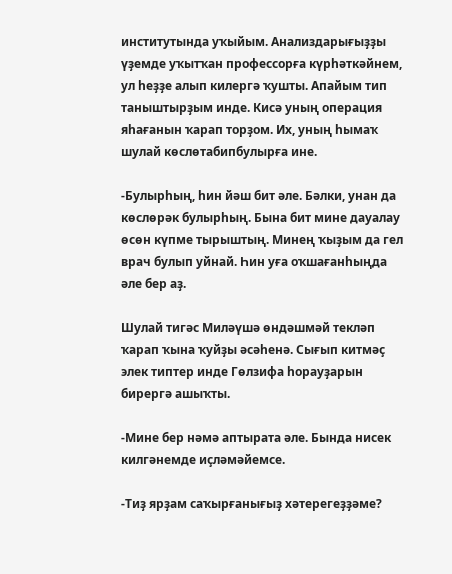институтында уҡыйым. Анализдарығыҙҙы үҙемде уҡытҡан профессорға күрһәткәйнем, ул һеҙҙе алып килергә ҡушты. Апайым тип таныштырҙым инде. Кисә уның операция яһағанын ҡарап торҙом. Их, уның һымаҡ шулай көслөтабипбулырға ине.

-Булырһың, һин йәш бит әле. Бәлки, унан да көслөрәк булырһың. Бына бит мине дауалау өсөн күпме тырыштың. Минең ҡыҙым да гел врач булып уйнай. Һин уға оҡшағанһыңда әле бер аҙ.

Шулай тигәс Миләүшә өндәшмәй текләп ҡарап ҡына ҡуйҙы әсәһенә. Сығып китмәҫ элек типтер инде Гөлзифа һорауҙарын бирергә ашыҡты.

-Мине бер нәмә аптырата әле. Бында нисек килгәнемде иҫләмәйемсе.

-Тиҙ ярҙам саҡырғанығыҙ хәтерегеҙҙәме?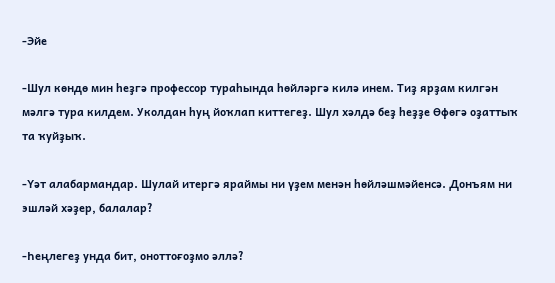-Эйе

-Шул көндө мин һеҙгә профессор тураһында һөйләргә килә инем. Тиҙ ярҙам килгән мәлгә тура килдем. Уколдан һуң йоҡлап киттегеҙ. Шул хәлдә беҙ һеҙҙе Өфөгә оҙаттыҡ та ҡуйҙыҡ.

-Үәт алабармандар. Шулай итергә яраймы ни үҙем менән һөйләшмәйенсә. Донъям ни эшләй хәҙер, балалар?

-Һеңлегеҙ унда бит, оноттоғоҙмо әллә?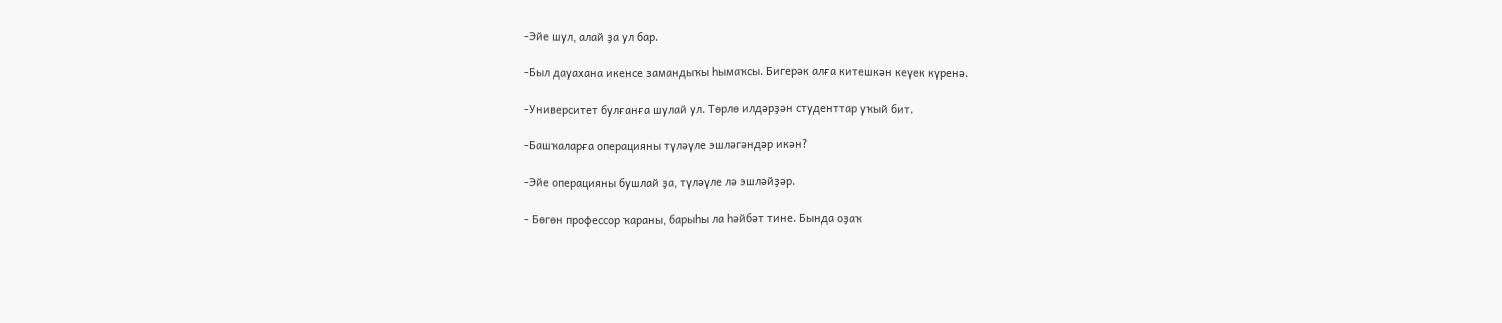-Эйе шул, алай ҙа ул бар.

-Был дауахана икенсе замандыҡы һымаҡсы. Бигерәк алға китешкән кеүек күренә.

-Университет булғанға шулай ул. Төрлө илдәрҙән студенттар уҡый бит.

-Башҡаларға операцияны түләүле эшләгәндәр икән?

-Эйе операцияны бушлай ҙа, түләүле лә эшләйҙәр.

- Бөгөн профессор ҡараны, барыһы ла һәйбәт тине. Бында оҙаҡ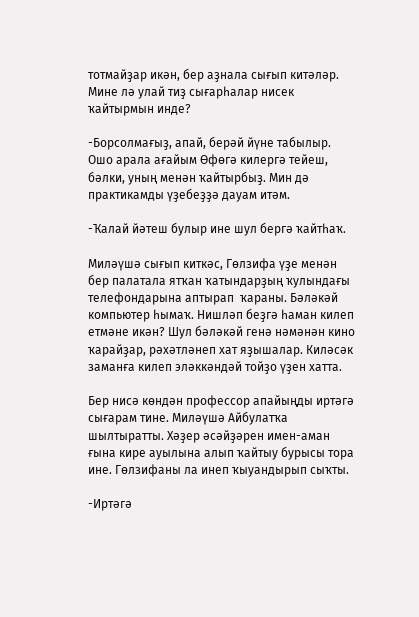тотмайҙар икән, бер аҙнала сығып китәләр. Мине лә улай тиҙ сығарһалар нисек ҡайтырмын инде?

-Борсолмағыҙ, апай, берәй йүне табылыр. Ошо арала ағайым Өфөгә килергә тейеш, бәлки, уның менән ҡайтырбыҙ. Мин дә практикамды үҙебеҙҙә дауам итәм.

-Ҡалай йәтеш булыр ине шул бергә ҡайтһаҡ.

Миләүшә сығып киткәс, Гөлзифа үҙе менән бер палатала ятҡан ҡатындарҙың ҡулындағы телефондарына аптырап  ҡараны. Бәләкәй компьютер һымаҡ. Нишләп беҙгә һаман килеп етмәне икән? Шул бәләкәй генә нәмәнән кино ҡарайҙар, рәхәтләнеп хат яҙышалар. Киләсәк заманға килеп эләккәндәй тойҙо үҙен хатта.

Бер нисә көндән профессор апайыңды иртәгә сығарам тине. Миләүшә Айбулатҡа шылтыратты. Хәҙер әсәйҙәрен имен-аман ғына кире ауылына алып ҡайтыу бурысы тора ине. Гөлзифаны ла инеп ҡыуандырып сыҡты.

-Иртәгә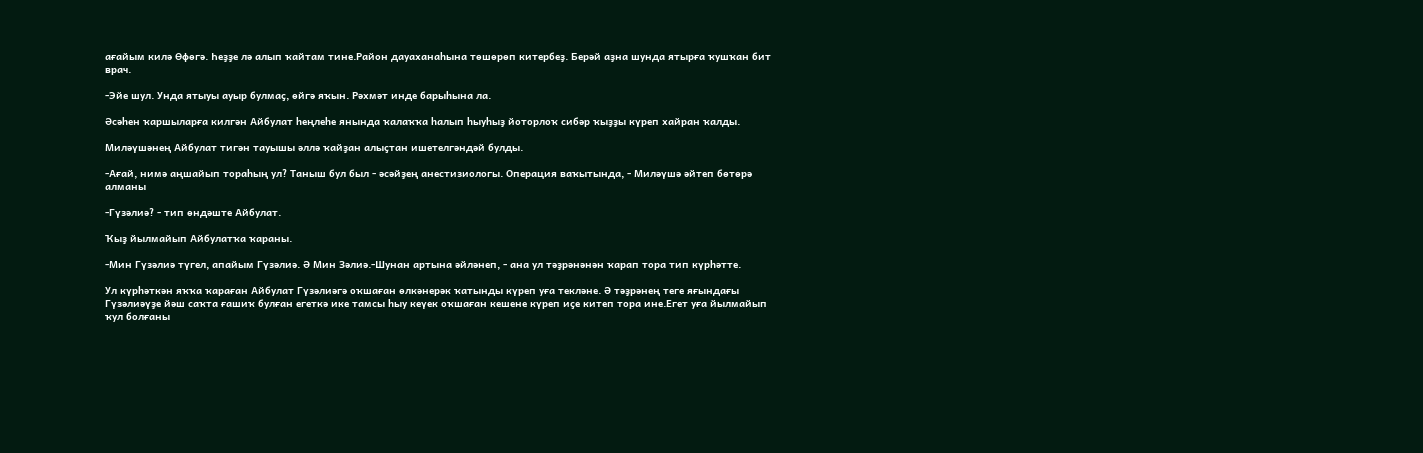ағайым килә Өфөгә. Һеҙҙе лә алып ҡайтам тине.Район дауаханаһына төшөрөп китербеҙ. Берәй аҙна шунда ятырға ҡушҡан бит врач.

-Эйе шул. Унда ятыуы ауыр булмаҫ, өйгә яҡын. Рәхмәт инде барыһына ла.

Әсәһен ҡаршыларға килгән Айбулат һеңлеһе янында ҡалаҡҡа һалып һыуһыҙ йоторлоҡ сибәр ҡыҙҙы күреп хайран ҡалды.

Миләүшәнең Айбулат тигән тауышы әллә ҡайҙан алыҫтан ишетелгәндәй булды.

-Ағай, нимә аңшайып тораһың ул? Таныш бул был - әсәйҙең анестизиологы. Операция ваҡытында, - Миләүшә әйтеп бөтөрә алманы

-Гүзәлиә? - тип өндәште Айбулат.

Ҡыҙ йылмайып Айбулатҡа ҡараны.

-Мин Гүзәлиә түгел, апайым Гүзәлиә. Ә Мин Зәлиә.-Шунан артына әйләнеп, - ана ул тәҙрәнәнән ҡарап тора тип күрһәтте.

Ул күрһәткән яҡҡа ҡараған Айбулат Гүзәлиәгә оҡшаған өлкәнерәк ҡатынды күреп уға текләне. Ә тәҙрәнең теге яғындағы Гүзәлиәүҙе йәш саҡта ғашиҡ булған егеткә ике тамсы һыу кеүек оҡшаған кешене күреп иҫе китеп тора ине.Егет уға йылмайып ҡул болғаны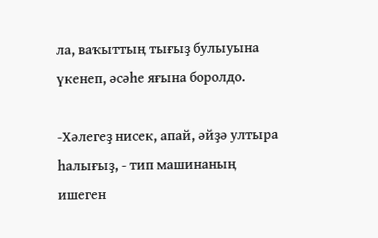ла, ваҡыттың тығыҙ булыуына үкенеп, әсәһе яғына боролдо.

-Хәлегеҙ нисек, апай, әйҙә ултыра һалығыҙ, - тип машинаның ишеген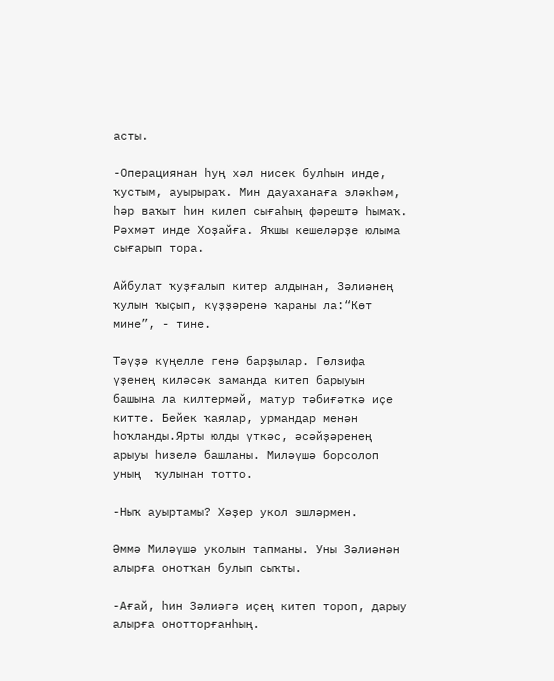асты.

-Операциянан һуң хәл нисек булһын инде, ҡустым, ауырыраҡ. Мин дауаханаға эләкһәм, һәр ваҡыт һин килеп сығаһың фәрештә һымаҡ. Рәхмәт инде Хоҙайға. Яҡшы кешеләрҙе юлыма сығарып тора.

Айбулат ҡуҙғалып китер алдынан, Зәлиәнең ҡулын ҡыҫып, күҙҙәренә ҡараны ла:“Көт мине”, - тине.

Тәүҙә күңелле генә барҙылар. Гөлзифа үҙенең киләсәк заманда китеп барыуын башына ла килтермәй, матур тәбиғәткә иҫе китте. Бейек ҡаялар, урмандар менән һоҡланды.Ярты юлды үткәс, әсәйҙәренең арыуы һизелә башланы. Миләүшә борсолоп уның  ҡулынан тотто.

-Ныҡ ауыртамы? Хәҙер укол эшләрмен.

Әммә Миләүшә уколын тапманы. Уны Зәлиәнән алырға онотҡан булып сыҡты.

-Ағай, һин Зәлиәгә иҫең китеп тороп, дарыу алырға онотторғанһың.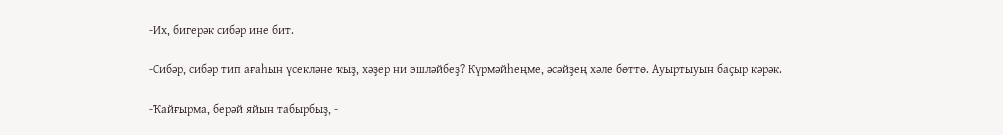-Их, бигерәк сибәр ине бит.

-Сибәр, сибәр тип ағаһын үсекләне ҡыҙ, хәҙер ни эшләйбеҙ? Күрмәйһеңме, әсәйҙең хәле бөттө. Ауыртыуын баҫыр кәрәк.

-Ҡайғырма, берәй яйын табырбыҙ, -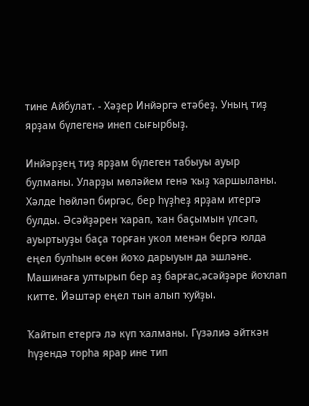тине Айбулат. - Хәҙер Инйәргә етәбеҙ. Уның тиҙ ярҙам бүлегенә инеп сығырбыҙ.

Инйәрҙең тиҙ ярҙам бүлеген табыуы ауыр булманы. Уларҙы мөләйем генә ҡыҙ ҡаршыланы. Хәлде һөйләп биргәс, бер һүҙһеҙ ярҙам итергә булды. Әсәйҙәрен ҡарап, ҡан баҫымын үлсәп, ауыртыуҙы баҫа торған укол менән бергә юлда еңел булһын өсөн йоҡо дарыуын да эшләне. Машинаға ултырып бер аҙ барғас,әсәйҙәре йоҡлап китте. Йәштәр еңел тын алып ҡуйҙы.

Ҡайтып етергә лә күп ҡалманы. Гүзәлиә әйткән һүҙендә торһа ярар ине тип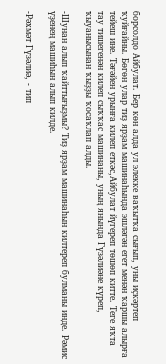борсолдо Айбулат. Бер көн алда ул элекке ваҡытҡа сығып, уны иҫкәртеп ҡуйғайны. Бөгөн улар тиҙ ярҙам машинаһында эшләгән егет менән ҡаршы алырға тейеш ине. Тәғәйен урынға килеп еткәс,Айбулат йүгереп төшөп китте. Теге яҡта тау тишегенән килеп сыҡҡас машинаны, уның янында Гүзәлиәне күреп, ҡыуанысынан ҡыҙҙы ҡосаҡлап алды.

-Шунан алып ҡайттығыҙмы? Тиҙ ярҙам машинаһын килтереп булманы инде. Рәмис үҙенең машиһын алып килде.

-Рәхмәт Гүзәлиә, - тип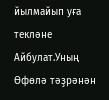йылмайып уға текләне Айбулат.Уның Өфөлә тәҙрәнән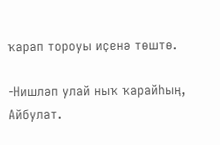ҡарап тороуы иҫенә төштө.

-Нишләп улай ныҡ ҡарайһың, Айбулат.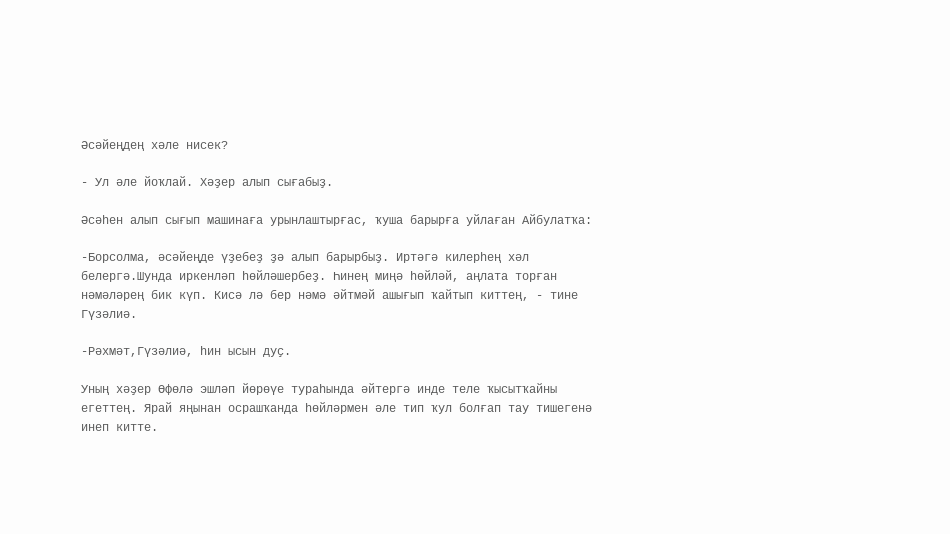Әсәйеңдең хәле нисек?

- Ул әле йоҡлай. Хәҙер алып сығабыҙ.

Әсәһен алып сығып машинаға урынлаштырғас, ҡуша барырға уйлаған Айбулатҡа:

-Борсолма, әсәйеңде үҙебеҙ ҙә алып барырбыҙ. Иртәгә килерһең хәл белергә.Шунда иркенләп һөйләшербеҙ. Һинең миңә һөйләй, аңлата торған нәмәләрең бик күп. Кисә лә бер нәмә әйтмәй ашығып ҡайтып киттең, - тине Гүзәлиә.

-Рәхмәт,Гүзәлиә, һин ысын дуҫ.

Уның хәҙер Өфөлә эшләп йөрөүе тураһында әйтергә инде теле ҡысытҡайны егеттең. Ярай яңынан осрашҡанда һөйләрмен әле тип ҡул болғап тау тишегенә инеп китте.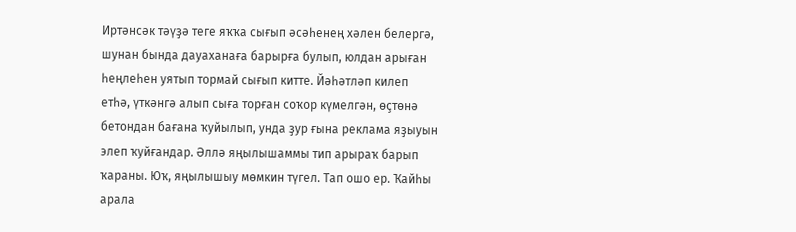Иртәнсәк тәүҙә теге яҡҡа сығып әсәһенең хәлен белергә, шунан бында дауаханаға барырға булып, юлдан арыған һеңлеһен уятып тормай сығып китте. Йәһәтләп килеп етһә, үткәнгә алып сыға торған соҡор күмелгән, өҫтөнә бетондан бағана ҡуйылып, унда ҙур ғына реклама яҙыуын элеп ҡуйғандар. Әллә яңылышаммы тип арыраҡ барып ҡараны. Юҡ, яңылышыу мөмкин түгел. Тап ошо ер. Ҡайһы арала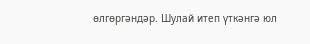өлгөргәндәр. Шулай итеп үткәнгә юл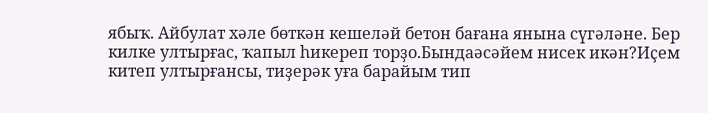ябыҡ. Айбулат хәле бөткән кешеләй бетон бағана янына сүгәләне. Бер килке ултырғас, ҡапыл һикереп торҙо.Бындаәсәйем нисек икән?Иҫем китеп ултырғансы, тиҙерәк уға барайым тип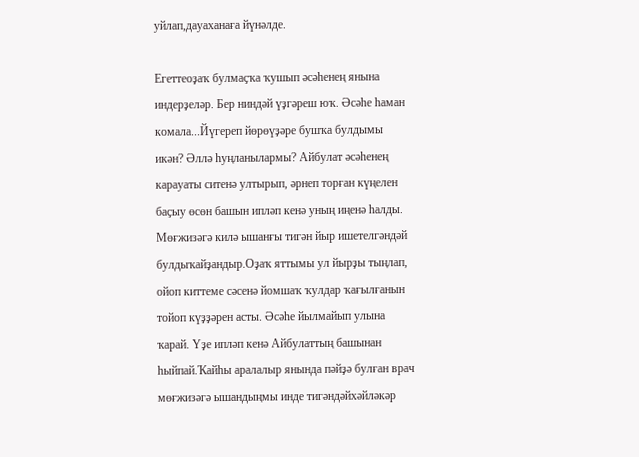уйлап,дауаханаға йүнәлде.

Егеттеоҙаҡ булмаҫҡа ҡушып әсәһенең янына индерҙеләр. Бер ниндәй үҙгәреш юҡ. Әсәһе һаман комала...Йүгереп йөрөүҙәре бушҡа булдымы икән? Әллә һуңланылармы? Айбулат әсәһенең карауаты ситенә ултырып, әрнеп торған күңелен баҫыу өсөн башын ипләп кенә уның иңенә һалды. Мөғжизәгә килә ышанғы тигән йыр ишетелгәндәй булдыҡайҙандыр.Оҙаҡ яттымы ул йырҙы тыңлап, ойоп киттеме сәсенә йомшаҡ ҡулдар ҡағылғанын тойоп күҙҙәрен асты. Әсәһе йылмайып улына ҡарай. Үҙе ипләп кенә Айбулаттың башынан һыйпай.Ҡайһы аралалыр янында пәйҙә булған врач мөғжизәгә ышандыңмы инде тигәндәйхәйләкәр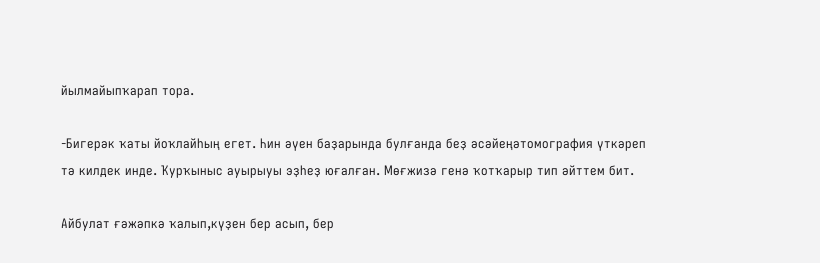йылмайыпҡарап тора.

-Бигерәк ҡаты йоҡлайһың егет. Һин әүен баҙарында булғанда беҙ әсәйеңәтомография үткәреп тә килдек инде. Ҡурҡыныс ауырыуы эҙһеҙ юғалған. Мөғжизә генә ҡотҡарыр тип әйттем бит.

Айбулат ғәжәпкә ҡалып,күҙен бер асып, бер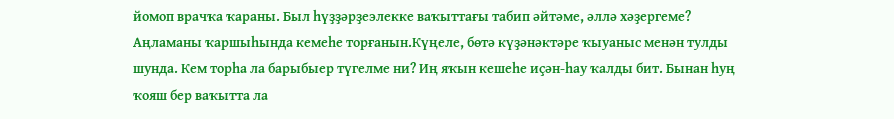йомоп врачҡа ҡараны. Был һүҙҙәрҙеэлекке ваҡыттағы табип әйтәме, әллә хәҙергеме? Аңламаны ҡаршыһында кемеһе торғанын.Күңеле, бөтә күҙәнәктәре ҡыуаныс менән тулды шунда. Кем торһа ла барыбыер түгелме ни? Иң яҡын кешеһе иҫән-һау ҡалды бит. Бынан һуң ҡояш бер ваҡытта ла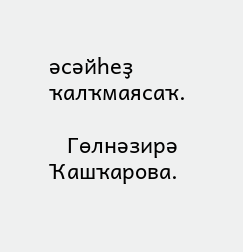әсәйһеҙ ҡалҡмаясаҡ.

   Гөлнәзирә Ҡашҡарова.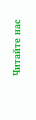Читайте нас